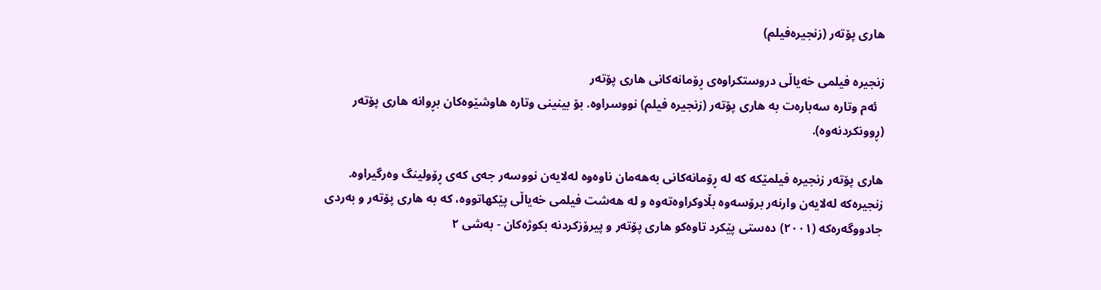ھاری پۆتەر (زنجیرەفیلم)

زنجیرە فیلمی خەیاڵی دروستکراوەی ڕۆمانەکانی ھاری پۆتەر
  ئەم وتارە سەبارەت بە ھاری پۆتەر (زنجیرە فیلم) نووسراوە. بۆ بینینی وتارە هاوشێوەکان بڕوانە ھاری پۆتەر (ڕوونکردنەوە).

ھاری پۆتەر زنجیرە فیلمێکە کە لە ڕۆمانەکانی بەھەمان ناوەوە لەلایەن نووسەر جەی کەی ڕۆولینگ وەرگیراوە. زنجیرەکە لەلایەن وارنەر برۆسەوە بڵاوکراوەتەوە و لە ھەشت فیلمی خەیاڵی پێکھاتووە، کە بە ھاری پۆتەر و بەردی جادووگەرەکە (٢٠٠١) دەستی پێکرد تاوەکو ھاری پۆتەر و پیرۆزکردنە بکوژەکان - بەشی ٢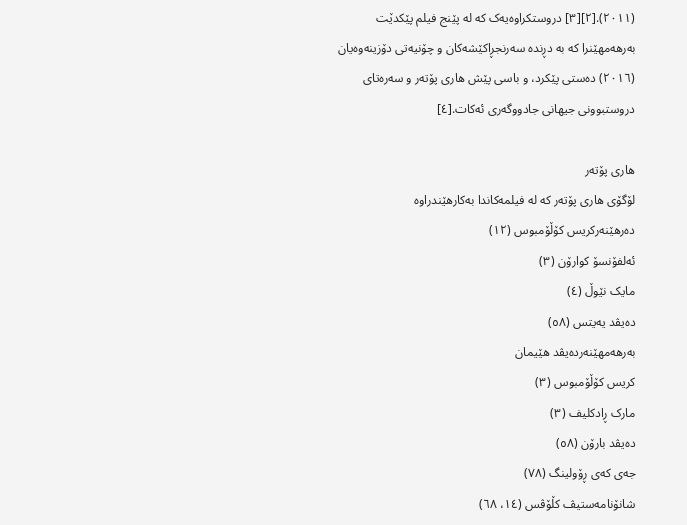(٢٠١١).[٢][٣] دروستکراوەیەک کە لە پێنج فیلم پێکدێت بەرھەمھێنرا کە بە دڕندە سەرنجڕاکێشەکان و چۆنیەتی دۆزینەوەیان (٢٠١٦) دەستی پێکرد، و باسی پێش ھاری پۆتەر و سەرەتای دروستبوونی جیھانی جادووگەری ئەکات.[٤]

ھاری پۆتەر
لۆگۆی ھاری پۆتەر کە لە فیلمەکاندا بەکارھێندراوە
دەرھێنەرکریس کۆڵۆمبوس (١٢)
ئەلفۆنسۆ کوارۆن (٣)
مایک نێوڵ (٤)
دەیڤد یەیتس (٥٨)
بەرھەمھێنەردەیڤد ھێیمان
کریس کۆڵۆمبوس (٣)
مارک ڕادکلیف (٣)
دەیڤد بارۆن (٥٨)
جەی کەی ڕۆولینگ (٧٨)
شانۆنامەستیڤ کڵۆڤس (١٤، ٦٨)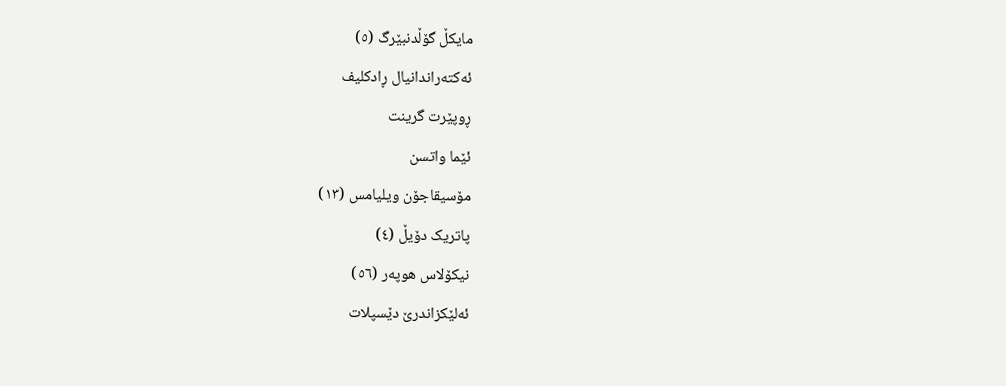مایکڵ گۆڵدنبێرگ (٥)
ئەکتەراندانیال ڕادکلیف
ڕوپێرت گرینت
ئێما واتسن
مۆسیقاجۆن ویلیامس (١٣)
پاتریک دۆیڵ (٤)
نیکۆلاس ھوپەر (٥٦)
ئەلێکزاندرێ دێسپلات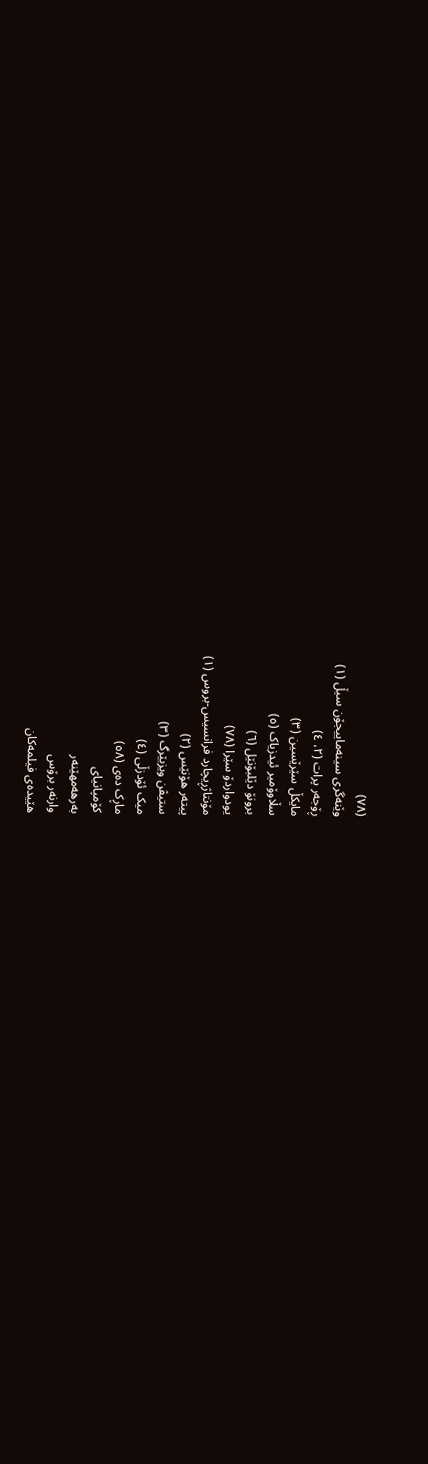(٧٨)
وێنەگری سینەماییجۆن سیڵ (١)
ڕۆجەر پرات (٢، ٤)
مایکڵ سێرێسین (٣)
سڵاوۆمیر ئیدزیاک (٥)
برونۆ دێلبۆنێل (٦)
یودواردۆ سێرا (٧٨)
مۆنتاژڕیچارد فرانسیس-بروس (١)
پیتەر ھۆنێس (٢)
ستیڤن ویزبێرگ (٣)
میک ئۆدزڵی (٤)
ماڕک دەی (٥٨)
کۆمپانیای
بەرھەمھێنەر
وارنەر برۆس
هێیدەی فیلمەکان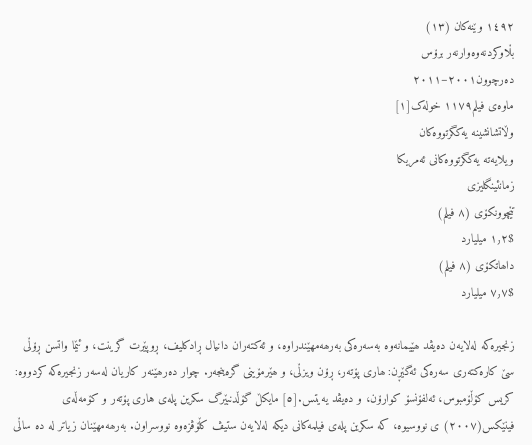١٤٩٢ وێنەکان (١٣)
بڵاوکردنەوەوارنەر برۆس
دەرچوون٢٠٠١–٢٠١١
ماوەی فیلم١١٧٩ خولەک[١]
وڵاتشانشینە یەکگرتووەکان
ویلایەتە یەکگرتووەکانی ئەمریکا
زمانئینگلیزی
تێچوونکۆی (٨ فیلم)
$١٫٢ میلیارد
داھاتکۆی (٨ فیلم)
$٧٫٧ میلیارد

زنجیرەکە لەلایەن دەیڤد ھێیمانەوە بەسەرەکی بەرھەمھێندراوە، و ئەکتەران دانیال ڕادکلیف، ڕوپێرت گرینت، و ئێما واتسن ڕۆڵی سێ کارەکتەری سەرەکی ئەگێڕن: ھاری پۆتەر، ڕۆن ویزڵی، و ھێرمۆینی گرەینجەر. چوار دەرھێنەر کاریان لەسەر زنجیرەکە کردووە: کریس کۆڵۆمبوس، ئەلفۆنسۆ کوارۆن، و دەیڤد یەیتس.[٥] مایکڵ گۆڵدنبێرگ سکرین پلەی هاری پۆتەر و کۆمەڵەی فینێکس(٢٠٠٧) ی نووسیوە، کە سکرین پلەی فیلمەکانی دیکە لەلایەن ستیڤ کڵۆڤزەوە نووسراون. بەرھەمھێنان زیاتر لە دە ساڵی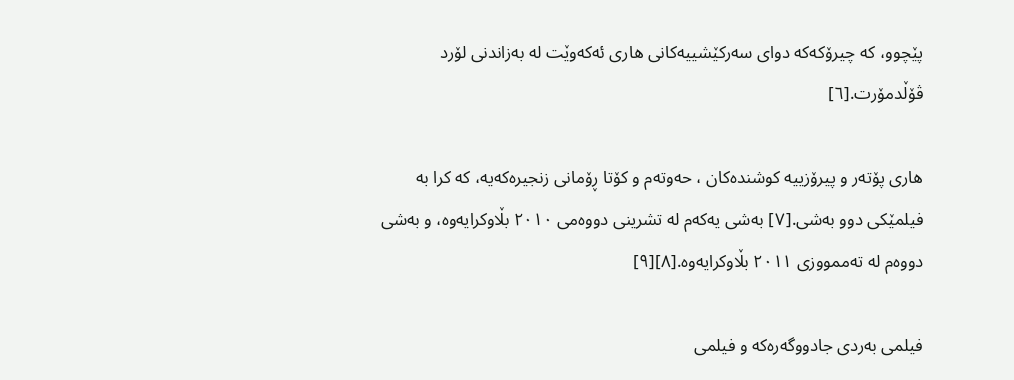پێچوو، کە چیرۆکەکە دوای سەرکێشییەکانی ھاری ئەکەوێت لە بەزاندنی لۆرد ڤۆڵدمۆرت.[٦]

هاری پۆتەر و پیرۆزییە کوشندەکان ، حەوتەم و کۆتا ڕۆمانی زنجیرەکەیە، کە کرا بە فیلمێکی دوو بەشی.[٧] بەشی یەکەم لە تشرینی دووەمی ٢٠١٠ بڵاوکرایەوە، و بەشی دووەم لە تەممووزی ٢٠١١ بڵاوکرایەوە.[٨][٩]

فیلمی بەردی جادووگەرەکە و فیلمی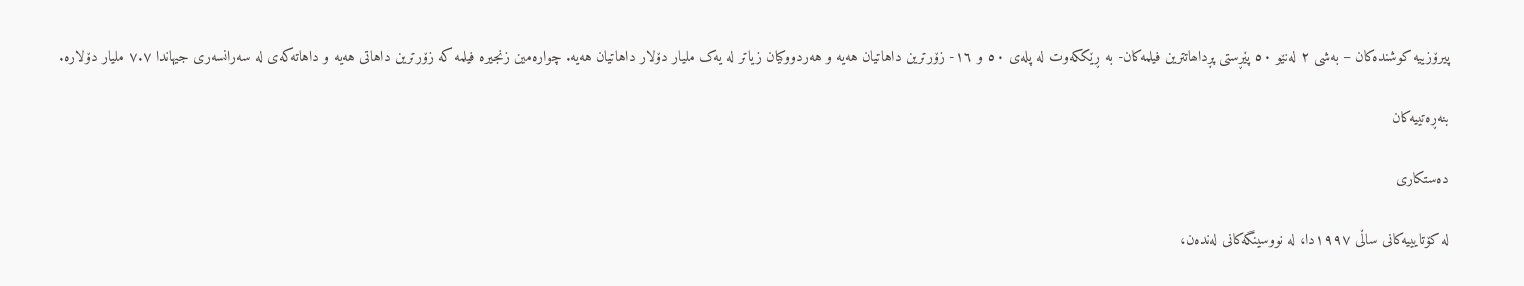پیرۆزییە کوشندەکان – بەشی ٢ لەنێو ٥٠ پێڕستی پڕداھاتترین فیلمەکان- بە ڕێککەوت لە پلەی ٥٠ و ١٦- زۆرترین داهاتیان هەیە و هەردووکیان زیاتر لە یەک ملیار دۆلار داهاتیان هەیە. چوارەمین زنجیرە فیلمە کە زۆرترین داهاتی هەیە و داهاتەکەی لە سەرانسەری جیهاندا ٧.٧ ملیار دۆلارە.

بنەڕەتییەکان

دەستکاری

لە کۆتایییەکانی ساڵی ١٩٩٧دا، لە نووسینگەکانی لەندەن،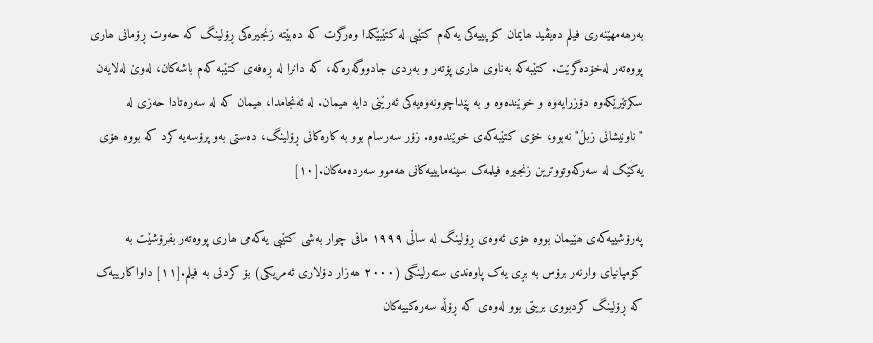بەرھەمھێنەری فیلم دەیڤید ھایمان کۆپییەکی یەکەم کتێبی لە کتێبێکدا وەرگرت کە دەبێتە زنجیرەکی ڕۆلینگ کە حەوت ڕۆمانی ھاری پووەتەر لەخۆدەگرێت. کتێبەکە بەناوی ھاری پۆتەر و بەردی جادووگەرەکە، کە دانرا لە ڕەفەی کتێبە کەم باشەکان، لەوێ لەلایەن سکرتێرێکەوە دۆزرایەوە و خوێندەوە و بە پێداچوونەوەیەکی ئەرێنی دایە ھیمان. لە ئەنجامدا، ھیمان کە لە سەرەتادا حەزی لە "ناونیشانی زبڵ" نەبوو، خۆی کتێبەکەی خوێندەوە. زۆر سەرسام بوو بە کارەکانی ڕۆلینگ، دەستی بەو پرۆسەیە کرد کە بووە ھۆی یەکێک لە سەرکەوتووترین زنجیرە فیلمەک سینەمایییەکانی ھەموو سەردەمەکان.[١٠]

پەرۆشییەکەی ھێیمان بووە ھۆی ئەوەی ڕۆلینگ لە ساڵی ١٩٩٩ مافی چوار بەشی کتێبی یەکەمی ھاری پووەتەر بفرۆشێت بە کۆمپانیای وارنەر برۆس بە بڕی یەک پاوەندی ستەرلینگی (٢٠٠٠ ھەزار دۆلاری ئەمریکی) بۆ کردنی بە فیلم.[١١] داواکارییەک کە ڕۆلینگ کردبووی بریتی بوو لەوەی کە ڕۆڵە سەرەکییەکان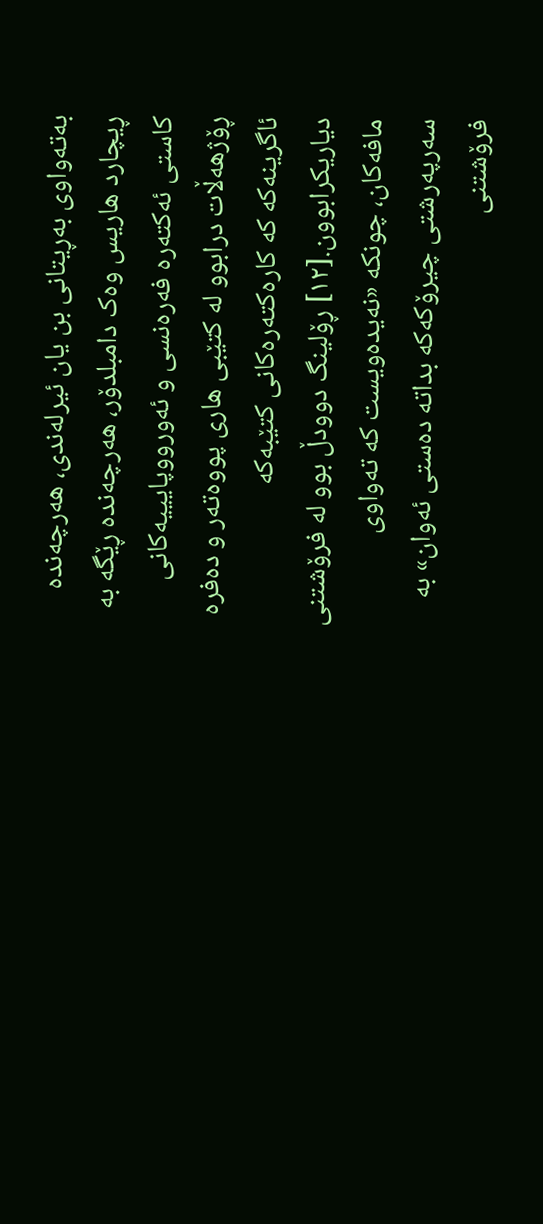بەتەواوی بەڕیتانی بن یان ئیرلەندی، ھەرچەندە ڕیچارد ھاریس وەک دامبلدۆر، ھەرچەندە ڕێگە بە کاستی ئەکتەرە فەرەنسی و ئەورووپایییەکانی ڕۆژھەڵات درابوو لە کتێبی ھاری پووەتەر و دەفرە ئاگرینەکە کە کارەکتەرەکانی کتێبەکە دیاریکرابوون.[١٢] ڕۆلینگ دوودڵ بوو لە فرۆشتنی مافەکان، چونکە «نەیدەویست کە تەواوی سەرپەرشتی چیرۆکەکە بداتە دەستی ئەوان» بە فرۆشتنی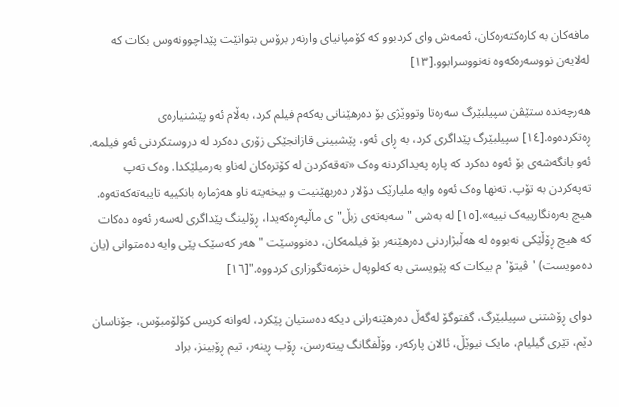مافەکان بە کارەکتەرەکان، ئەمەش وای کردبوو کە کۆمپانیای وارنەر برۆس بتوانێت پێداچوونەوس بکات کە لەلایەن نووسەرەکەوە نەنووسرابوو.[١٣]

ھەرچەندە ستێڤن سپیلبێرگ سەرەتا وتووێژی بۆ دەرھێنانی یەکەم فیلم کرد، بەڵام ئەو پێشنیارەی ڕەتکردەوە.[١٤] سپیلبێرگ پێداگری کرد، بە ڕای ئەو، پێشبینی قازانجێکی زۆری دەکرد لە دروستکردنی ئەو فیلمە. ئەو بانگەشەی بۆ ئەوە دەکرد کە پارە پەیداکردنە وەک «تەقەکردن لە کۆترەکان لەناو بەرمیلێکدا. وەک تەپ تەپەکردن بە تۆپ. تەنھا وەک ئەوە وایە ملیارێک دۆلار دەربھێنیت و بیخەیتە ناو ھەژمارە بانکییە تایبەتەکەتەوە. ھیچ بەرەنگارییەک نییە».[١٥] لە بەشی "سەبەتەی زبڵ"ی ماڵپەڕەکەیدا، ڕۆلینگ پێداگری لەسەر ئەوە دەکات کە ھیچ ڕۆڵێکی نەبووە لە ھەڵبژاردنی دەرھێنەر بۆ فیلمەکان، دەنووسێت "ھەر کەسێک پێی وایە دەمتوانی (یان دەمویست) 'ڤیتۆ'م بیکات کە پێویستی بە کەلوپەل خزمەتگوزاری کردووە."[١٦]

دوای ڕۆشتنی سپیلبێرگ، گفتوگۆ لەگەڵ دەرھێنەرانی دیکە دەستیان پێکرد، لەوانە کریس کۆلۆمبۆس، جۆناسان دێم، تێری گیلیام، مایک نیوێڵ، ئالان پارکەر، وۆڵفگانگ پیتەرسن، ڕۆب ڕینەر، تیم ڕۆبینز، براد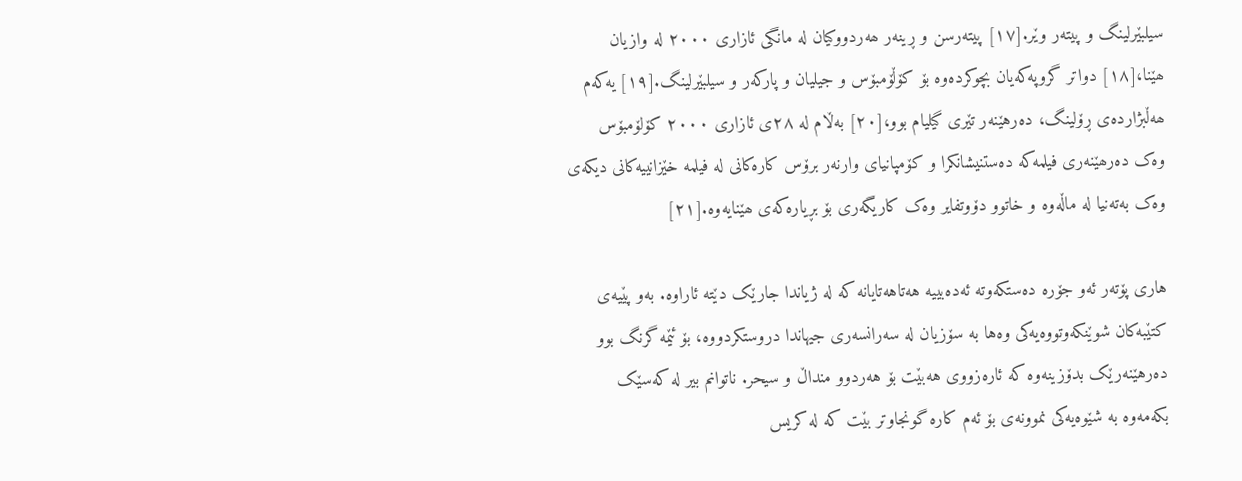سیلبێرلینگ و پیتەر وێر.[١٧] پیتەرسن و ڕینەر ھەردووکیان لە مانگی ئازاری ٢٠٠٠ لە وازیان ھێنا،[١٨] دواتر گروپەکەیان بچوکردەوە بۆ کۆڵۆمبۆس و جیلیان و پارکەر و سیلبێرلینگ.[١٩] یەکەم ھەڵبژاردەی ڕۆلینگ، دەرهێنەر تێری گیلیام بوو،[٢٠] بەڵام لە ٢٨ی ئازاری ٢٠٠٠ کۆلۆمبۆس وەک دەرھێنەری فیلمەکە دەستنیشانکرا و کۆمپانیای وارنەر برۆس کارەکانی لە فیلمە خێزانییەکانی دیکەی وەک بەتەنیا لە ماڵەوە و خاتوو دۆوتفایر وەک کاریگەری بۆ بڕیارەکەی ھێنایەوە.[٢١]

هاری پۆتەر ئەو جۆرە دەستکەوتە ئەدەبییە هەتاهەتایانە کە لە ژیاندا جارێک دێتە ئاراوە. بەو پێیەی کتێبەکان شوێنکەوتووەیەکی وەها بە سۆزیان لە سەرانسەری جیهاندا دروستکردووە، بۆ ئێمە گرنگ بوو دەرهێنەرێک بدۆزینەوە کە ئارەزووی هەبێت بۆ هەردوو منداڵ و سیحر. ناتوانم بیر لە کەسێک بکەمەوە بە شێوەیەکی نموونەی بۆ ئەم کارە گونجاوتر بێت کە لە کریس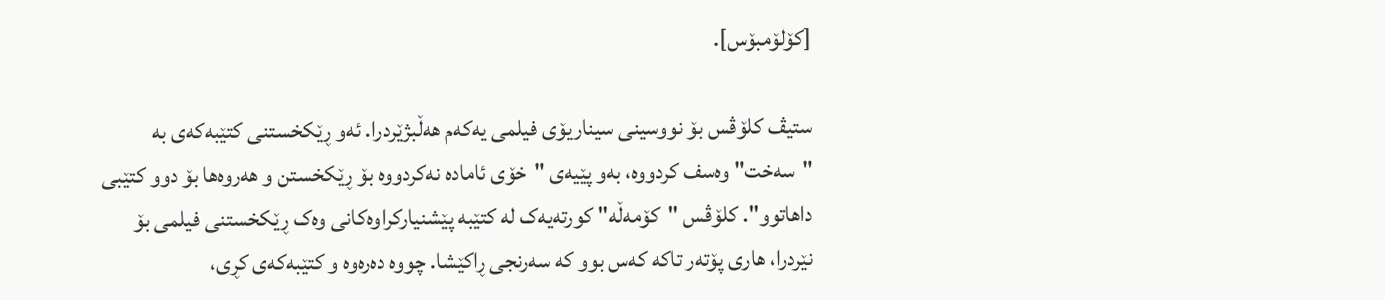[کۆلۆمبۆس].

ستیڤ کلۆڤس بۆ نووسینی سیناریۆی فیلمی یەکەم هەڵبژێردرا. ئەو ڕێکخستنی کتێبەکەی بە "سەخت" وەسف کردووە، بەو پێیەی "خۆی ئامادە نەکردووە بۆ ڕێکخستن و هەروەها بۆ دوو کتێبی داهاتوو". کلۆڤس "کۆمەڵە" کورتەیەک لە کتێبە پێشنیارکراوەکانی وەک ڕێکخستنی فیلمی بۆ نێردرا، هاری پۆتەر تاکە کەس بوو کە سەرنجی ڕاکێشا. چووە دەرەوە و کتێبەکەی کڕی،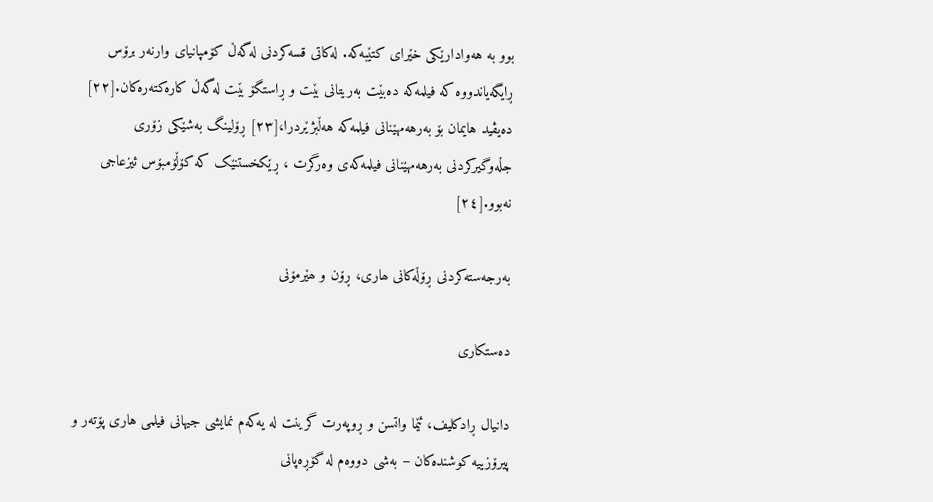بوو بە هەوادارێکی خێرای کتێبەکە. لەکاتی قسەکردنی لەگەڵ کۆمپانیای وارنەر برۆس ڕایگەیاندووە کە فیلمەکە دەبێت بەریتانی بێت و ڕاستگۆ بێت لەگەڵ کارەکتەرەکان.[٢٢] دەیڤید هایمان بۆ بەرهەمهێنانی فیلمەکە هەڵبژێردرا،[٢٣] ڕۆلینگ بەشێکی زۆری جڵەوگیرکردنی بەرهەمهێنانی فیلمەکەی وەرگرت ، ڕێکخستنێک کە کۆڵۆمبۆس ئیزعاجی نەبوو.[٢٤]

بەرجەستەکردنی ڕۆڵەکانی ھاری، ڕۆن و ھێرمۆنی

دەستکاری

دانیال ڕادکلیف، ئێما واتسن و ڕوپەرت گرینت لە یەکەم نمایشی جیهانی فیلمی هاری پۆتەر و پیرۆزییە کوشندەکان – بەشی دووەم لە گۆڕەپانی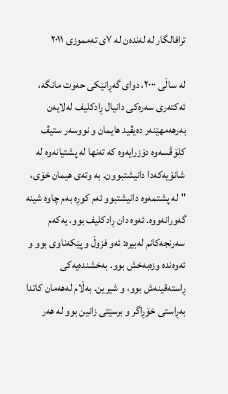ترافالگار لە لەندەن لە ٧ی تەمموزی ٢٠١١

لە ساڵی ٢٠٠٠، دوای گەڕانێکی حەوت مانگە، ئەکتەری سەرەکی دانیال ڕادکلیف لەلایەن بەرهەمهێنەر دەیڤید هایمان و نووسەر ستیڤ کلۆڤسەوە دۆزرایەوە کە تەنها لە پشتیانەوە لە شانۆیەکەدا دانیشتبوون. بە وتەی هیمان خۆی، "لە پشتمەوە دانیشتبوو ئەم کوڕە بەم چاوە شینە گەورانەووە. ئەوە دان ڕادکلیف بوو. یەکەم سەرنجەکانم لەبیرە: ئەو فزوڵ و پێکەناوی بوو و ئەوەندە وزەبەخش بوو. بەخشندەیەکی ڕاستەقینەش بوو، و شیرین. بەڵام لەهەمان کاتدا بەڕاستی خۆڕاگر و برسێتی زانین بوو لە هەر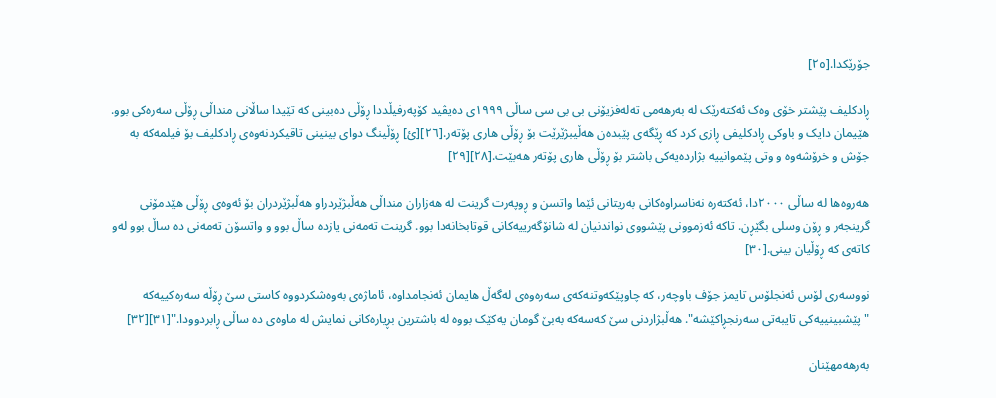جۆرێکدا.[٢٥]

ڕادکلیف پێشتر خۆی وەک ئەکتەرێک لە بەرهەمی تەلەفزیۆنی بی بی سی ساڵی ١٩٩٩ی دەیڤید کۆپەرفیڵددا ڕۆڵی دەبینی کە تێیدا ساڵانی منداڵی ڕۆڵی سەرەکی بوو. هێیمان دایک و باوکی ڕادکلیفی ڕازی کرد کە ڕێگەی پێبدەن هەڵیبژێرێت بۆ ڕۆڵی هاری پۆتەر.[٢٦][ئ] ڕۆڵینگ دوای بینینی تاقیکردنەوەی ڕادکلیف بۆ فیلمەکە بە جۆش و خرۆشەوە و وتی پێموانییە بژاردەیەکی باشتر بۆ ڕۆڵی هاری پۆتەر هەبێت.[٢٨][٢٩]

هەروەها لە ساڵی ٢٠٠٠دا، ئەکتەرە نەناسراوەکانی بەریتانی ئێما واتسن و ڕوپەرت گرینت لە هەزاران منداڵی هەڵبژێردراو هەڵبژێردران بۆ ئەوەی ڕۆڵی هێدمۆنی گرینجەر و ڕۆن وسلی بگێڕن. تاکە ئەزموونی پێشووی نواندنیان لە شانۆگەرییەکانی قوتابخانەدا بوو. گرینت تەمەنی یازدە ساڵ بوو و واتسۆن تەمەنی دە ساڵ بوو لەو کاتەی کە ڕۆڵیان بینی.[٣٠]

نووسەری لۆس ئەنجلۆس تایمز جۆف باوچەر، کە چاوپێکەوتنەکەی سەرەوەی لەگەڵ هایمان ئەنجامداوە، ئاماژەی بەوەشکردووە کاستی سێ ڕۆڵە سەرەکییەکە "پێشبینییەکی تایبەتی سەرنجڕاکێشە". هەڵبژاردنی سێ کەسەکە بەبێ گومان یەکێک بووە لە باشترین بڕیارەکانی نمایش لە ماوەی دە ساڵی ڕابردوودا."[٣١][٣٢]

بەرهەمهێنان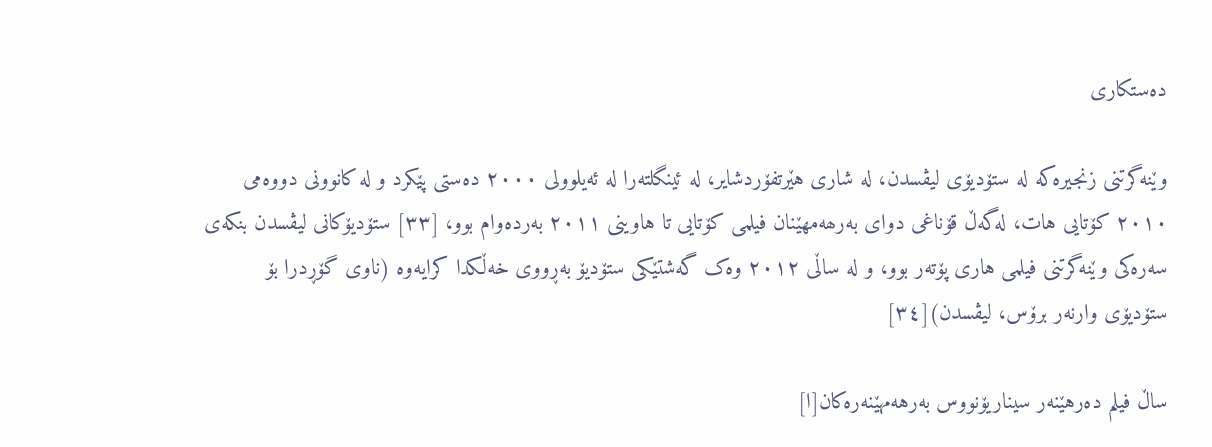دەستکاری

وێنەگرتنی زنجیرەکە لە ستۆدیۆی لیڤسدن، لە شاری هێرتفۆردشایر، لە ئینگلتەرا لە ئەیلوولی ٢٠٠٠ دەستی پێکرد و لە کانوونی دووەمی ٢٠١٠ کۆتایی هات، لەگەڵ قۆناغی دوای بەرھەمھێنان فیلمی کۆتایی تا هاوینی ٢٠١١ بەردەوام بوو، [٣٣] ستۆدیۆکانی لیڤسدن بنکەی سەرەکی وێنەگرتنی فیلمی هاری پۆتەر بوو، و لە ساڵی ٢٠١٢ وەک گەشتێکی ستۆدیۆ بەڕووی خەڵکدا کرایەوە (ناوی گۆڕدرا بۆ ستۆدیۆی وارنەر برۆس، لیڤسدن)[٣٤]

ساڵ فیلم دەرهێنەر سیناریۆنووس بەرهەمهێنەرەکان[ا]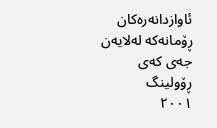ئاوازدانەرەکان ڕۆمانەکە لەلایەن جەی کەی ڕۆولینگ
٢٠٠١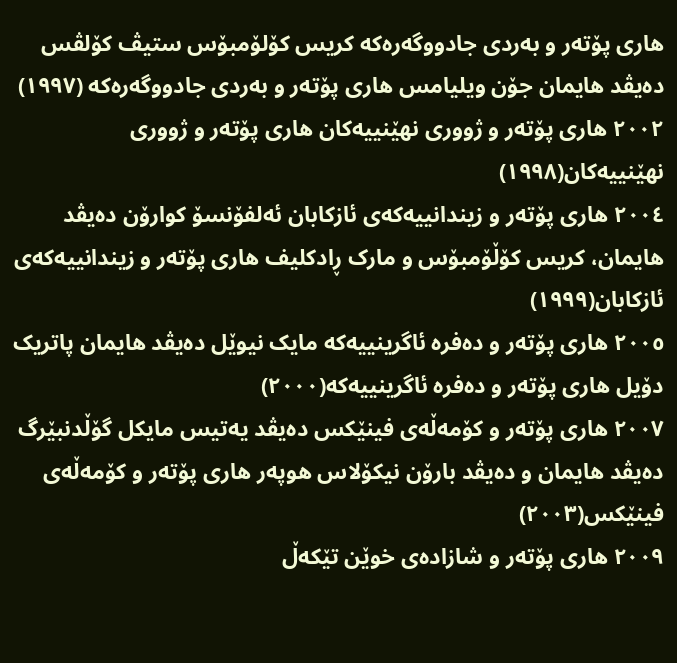هاری پۆتەر و بەردی جادووگەرەکە کریس کۆلۆمبۆس ستیڤ کۆلڤس دەیڤد هایمان جۆن ویلیامس ھاری پۆتەر و بەردی جادووگەرەکە (١٩٩٧)
٢٠٠٢ هاری پۆتەر و ژووری نهێنییەکان هاری پۆتەر و ژووری نهێنییەکان(١٩٩٨)
٢٠٠٤ هاری پۆتەر و زیندانییەکەی ئازکابان ئەلفۆنسۆ کوارۆن دەیڤد هایمان، کریس کۆڵۆمبۆس و مارک ڕادکلیف هاری پۆتەر و زیندانییەکەی ئازکابان(١٩٩٩)
٢٠٠٥ هاری پۆتەر و دەفرە ئاگرینییەکە مایک نیوێل دەیڤد هایمان پاتریک دۆیل هاری پۆتەر و دەفرە ئاگرینییەکە(٢٠٠٠)
٢٠٠٧ هاری پۆتەر و کۆمەڵەی فینێکس دەیڤد یەتیس مایکل گۆڵدنبێرگ دەیڤد هایمان و دەیڤد بارۆن نیکۆلاس هوپەر هاری پۆتەر و کۆمەڵەی فینێکس(٢٠٠٣)
٢٠٠٩ هاری پۆتەر و شازادەی خوێن تێکەڵ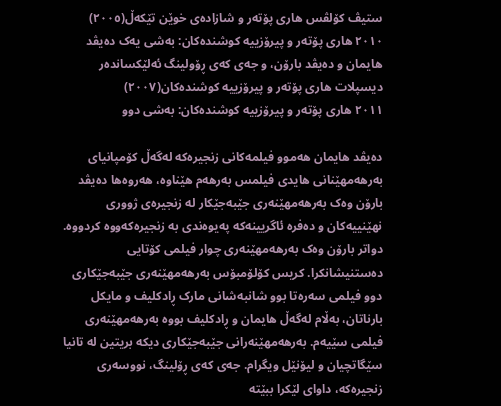ستیڤ کۆلڤس هاری پۆتەر و شازادەی خوێن تێکەڵ(٢٠٠٥)
٢٠١٠ هاری پۆتەر و پیرۆزییە کوشندەکان: بەشی یەک دەیڤد هایمان و دەیڤد بارۆن، و جەی کەی ڕۆولینگ ئەلێکساندەر دیسپلات هاری پۆتەر و پیرۆزییە کوشندەکان(٢٠٠٧)
٢٠١١ هاری پۆتەر و پیرۆزییە کوشندەکان: بەشی دوو

دەیڤد هایمان هەموو فیلمەکانی زنجیرەکە لەگەڵ کۆمپانیای بەرهەمهێنانی هایدی فیلمس بەرهەم هێناوە، هەروەها دەیڤد بارۆن وەک بەرهەمهێنەری جێبەجێکار لە زنجیرەی ژووری نهێنییەکان و دەفرە ئاگریینەکە پەیوەندی بە زنجیرەکەووە کردووە. دواتر بارۆن وەک بەرهەمهێنەری چوار فیلمی کۆتایی دەستنیشانکرا. کریس کۆلۆمبۆس بەرهەمهێنەری جێبەجێکاری دوو فیلمی سەرەتا بوو شانبەشانی مارک ڕادکلیف و مایکل بارناتان، بەڵام لەگەڵ هایمان و ڕادکلیف بووە بەرهەمهێنەری فیلمی سێیەم. بەرهەمهێنەرانی جێبەجێکاری دیکە بریتین لە تانیا سێگاتچیان و لیۆنێل ویگرام. جەی کەی ڕۆلینگ، نووسەری زنجیرەکە، داوای لێکرا ببێتە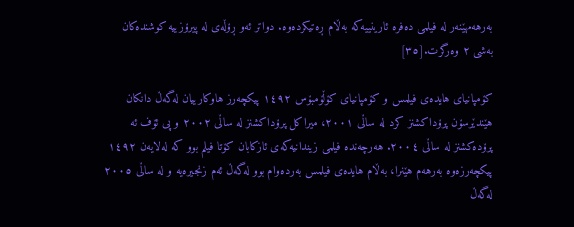بەرهەمهێنەر لە فیلمی دەفرە ئارینییەکە بەڵام ڕەتیکردەوە. دواتر ئەو ڕۆڵەی لە پیرۆزییە کوشندەکان بەشی ٢ وەرگرت.[٣٥]

کۆمپانیای هایدەی فیلمس و کۆمپانیای کۆڵۆمبۆس ١٤٩٢ پیکچەرز هاوکارییان لەگەڵ دانکان هێندێرسۆن پرۆداکشنز کرد لە ساڵی ٢٠٠١، میراکل پرۆداکشنز لە ساڵی ٢٠٠٢ و پی ئۆف ئە پرۆدەکشنز لە ساڵی ٢٠٠٤. هەرچەندە فیلمی زیندانیەکەی ئازکابان کۆتا فیلم بوو کە لەلایەن ١٤٩٢ پیکچەرزەوە بەرهەم هێنرا، بەڵام هایدەی فیلمس بەردەوام بوو لەگەڵ ئەم زنجیرەیە و لە ساڵی ٢٠٠٥ لەگەڵ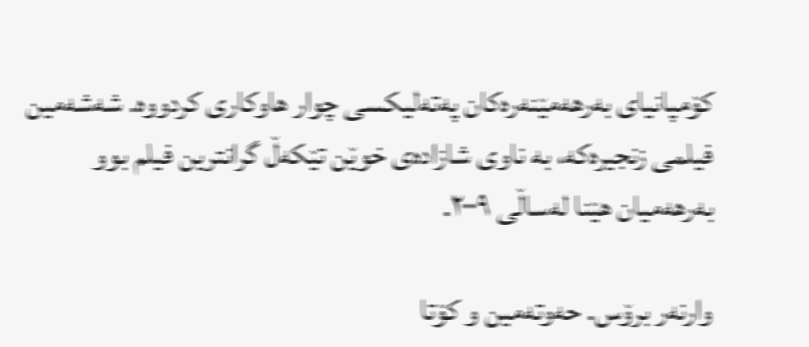کۆمپانیای بەرهەمێنەرەکان پەتەلیکسی چوار هاوکاری کردووە. شەشەمین فیلمی زنجیرەکە، بە ناوی شازادەی خوێن تێکەڵ گرانترین فیلم بوو بەرهەمیان هێنا لەساڵی ٢٠٠٩.

وارنەر برۆس. حەوتەمین و کۆتا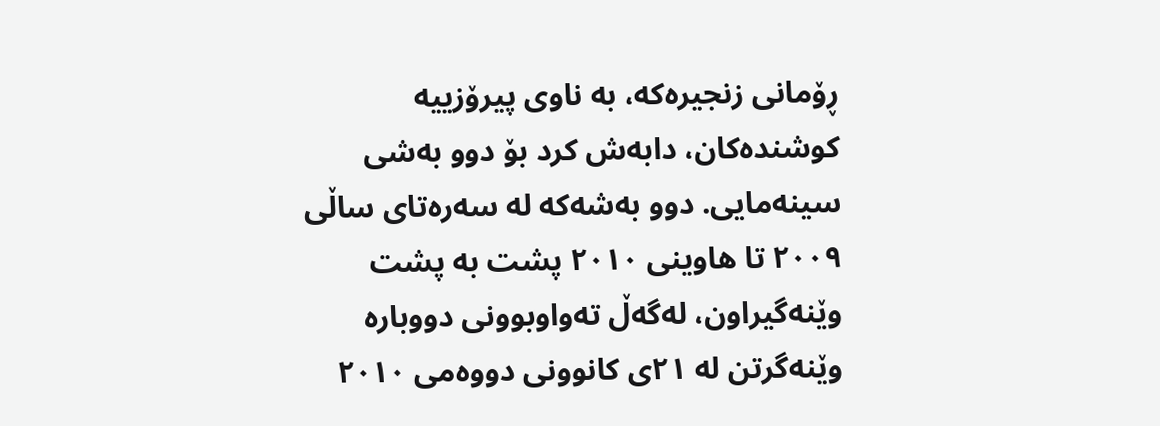ڕۆمانی زنجیرەکە، بە ناوی پیرۆزییە کوشندەکان، دابەش کرد بۆ دوو بەشی سینەمایی. دوو بەشەکە لە سەرەتای ساڵی ٢٠٠٩ تا هاوینی ٢٠١٠ پشت بە پشت وێنەگیراون، لەگەڵ تەواوبوونی دووبارە وێنەگرتن لە ٢١ی کانوونی دووەمی ٢٠١٠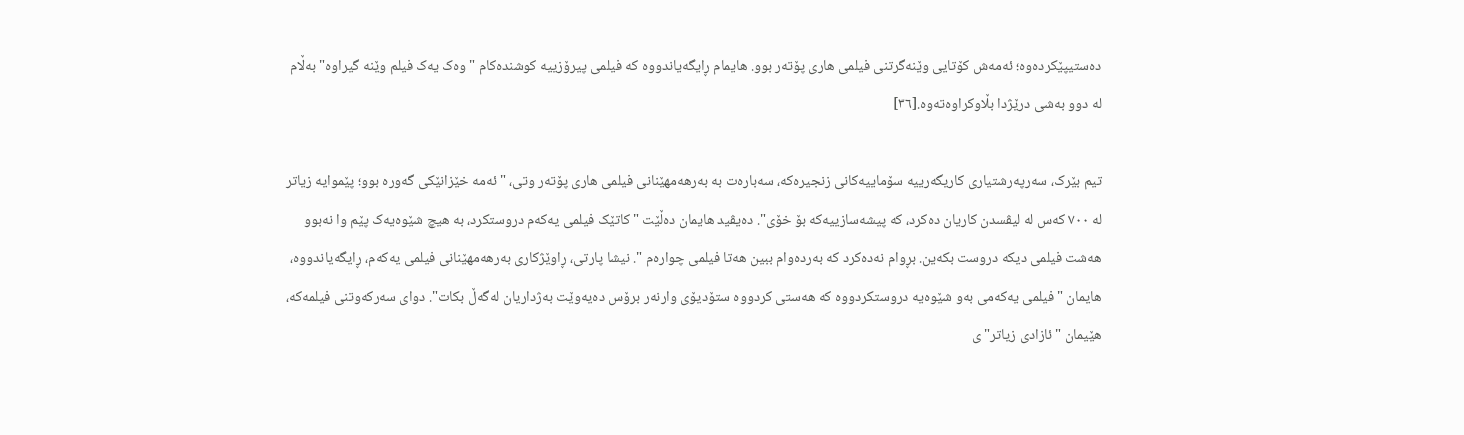دەستیپێکردەوە؛ ئەمەش کۆتایی وێنەگرتنی فیلمی هاری پۆتەر بوو. هایمام ڕایگەیاندووە کە فیلمی پیرۆزییە کوشندەکام "وەک یەک فیلم وێنە گیراوە" بەڵام لە دوو بەشی درێژدا بڵاوکراوەتەوە.[٣٦]

تیم بێرک، سەرپەرشتیاری کاریگەرییە سۆماییەکانی زنجیرەکە، سەبارەت بە بەرهەمهێنانی فیلمی هاری پۆتەر وتی، "ئەمە خێزانێکی گەورە بوو؛ پێموایە زیاتر لە ٧٠٠ کەس لە لیڤسدن کاریان دەکرد، کە پیشەسازییەکە بۆ خۆی". دەیڤید هایمان دەڵێت "کاتێک فیلمی یەکەم دروستکرد، بە هیچ شێوەیەک پێم وا نەبوو هەشت فیلمی دیکە دروست بکەین. بڕوام نەدەکرد کە بەردەوام ببین هەتا فیلمی چوارەم ". نیشا پارتی، ڕاوێژکاری بەرهەمهێنانی فیلمی یەکەم، ڕایگەیاندووە، هایمان "فیلمی یەکەمی بەو شێوەیە دروستکردووە کە هەستی کردووە ستۆدیۆی وارنەر برۆس دەیەوێت بەژداریان لەگەڵ بکات". دوای سەرکەوتنی فیلمەکە، هێیمان "ئازادی زیاتر"ی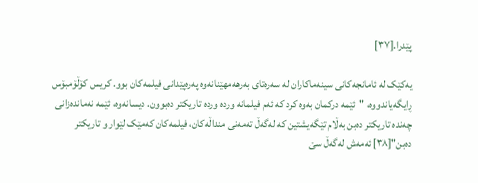پێدرا.[٣٧]

یەکێک لە ئامانجەکانی سینەماکاران لە سەرەتای بەرهەمهێنانەوە پەرەپێدانی فیلمەکان بوو. کریس کۆڵۆمبۆس ڕایگەیاندووە، "ئێمە درکمان بەوە کرد کە ئەم فیلمانە وردە وردە تاریکتر دەبوون. دیسانەوە، ئێمە نەماندەزانی چەندە تاریکتر دەبن بەڵام تێگەیشتین کە لەگەڵ تەمەنی منداڵەکان، فیلمەکان کەمێک لێوار و تاریکتر دەبن"[٣٨] ئەمەش لەگەڵ سێ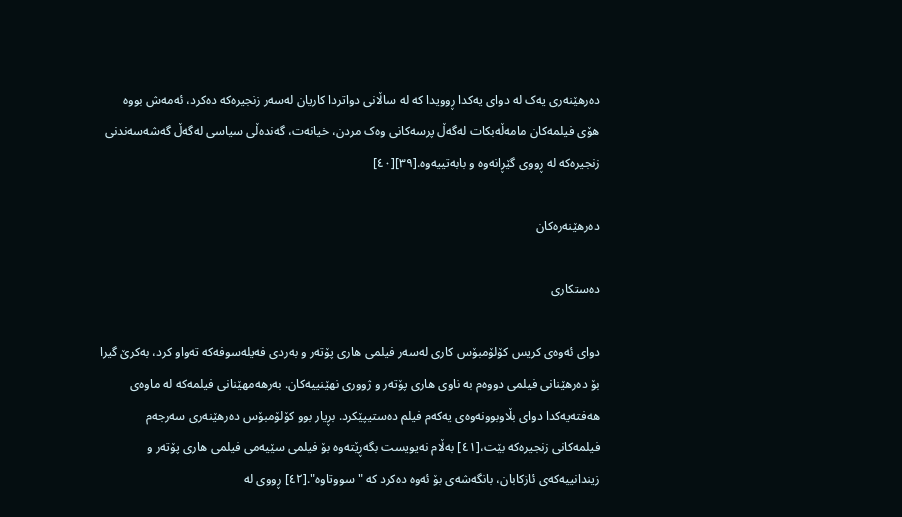دەرهێنەری یەک لە دوای یەکدا ڕوویدا کە لە ساڵانی دواتردا کاریان لەسەر زنجیرەکە دەکرد، ئەمەش بووە هۆی فیلمەکان مامەڵەبکات لەگەڵ پرسەکانی وەک مردن، خیانەت، گەندەڵی سیاسی لەگەڵ گەشەسەندنی زنجیرەکە لە ڕووی گێڕانەوە و بابەتییەوە.[٣٩][٤٠]

دەرهێنەرەکان

دەستکاری

دوای ئەوەی کریس کۆلۆمبۆس کاری لەسەر فیلمی هاری پۆتەر و بەردی فەیلەسوفەکە تەواو کرد، بەکرێ گیرا بۆ دەرهێنانی فیلمی دووەم بە ناوی هاری پۆتەر و ژووری نهێنییەکان. بەرهەمهێنانی فیلمەکە لە ماوەی هەفتەیەکدا دوای بڵاوبوونەوەی یەکەم فیلم دەستیپێکرد. بڕیار بوو کۆلۆمبۆس دەرهێنەری سەرجەم فیلمەکانی زنجیرەکە بێت،[٤١] بەڵام نەیویست بگەڕێتەوە بۆ فیلمی سێیەمی فیلمی هاری پۆتەر و زیندانییەکەی ئازکابان، بانگەشەی بۆ ئەوە دەکرد کە "سووتاوە".[٤٢] ڕووی لە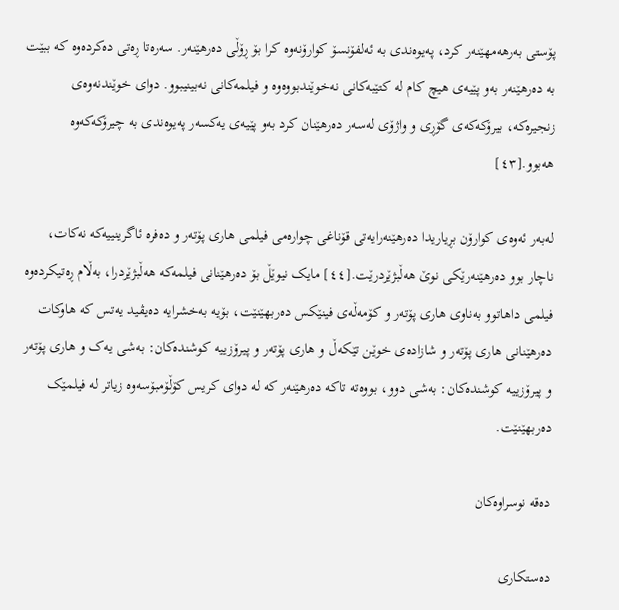پۆستی بەرهەمهێنەر کرد، پەیوەندی بە ئەلفۆنسۆ کوارۆنەوە کرا بۆ ڕۆڵی دەرهێنەر. سەرەتا ڕەتی دەکردەوە کە ببێت بە دەرهێنەر بەو پێیەی هیچ کام لە کتێبەکانی نەخوێندبووەوە و فیلمەکانی نەبینیبوو. دوای خوێندنەوەی زنجیرەکە، بیرۆکەکەی گۆڕی و واژۆی لەسەر دەرهێنان کرد بەو پێیەی یەکسەر پەیوەندی بە چیرۆکەکەوە هەبوو.[٤٣]

لەبەر ئەوەی کوارۆن بڕیاریدا دەرهێنەرایەتی قۆناغی چوارەمی فیلمی هاری پۆتەر و دەفرە ئاگرینییەکە نەکات، ناچار بوو دەرهێنەرێکی نوێ هەڵبژێردرێت.[٤٤] مایک نیوێڵ بۆ دەرهێنانی فیلمەکە هەڵبژێردرا، بەڵام ڕەتیکردەوە فیلمی داهاتوو بەناوی هاری پۆتەر و کۆمەڵەی فینێکس دەربهێنێت، بۆیە بەخشرایە دەیڤید یەتس کە هاوکات دەرهێنانی هاری پۆتەر و شازادەی خوێن تێکەڵ و هاری پۆتەر و پیرۆزییە کوشندەکان: بەشی یەک و هاری پۆتەر و پیرۆزییە کوشندەکان: بەشی دوو، بووەتە تاکە دەرهێنەر کە لە دوای کریس کۆڵۆمبۆسەوە زیاتر لە فیلمێک دەربهێنێت.

دەقە نوسراوەکان

دەستکاری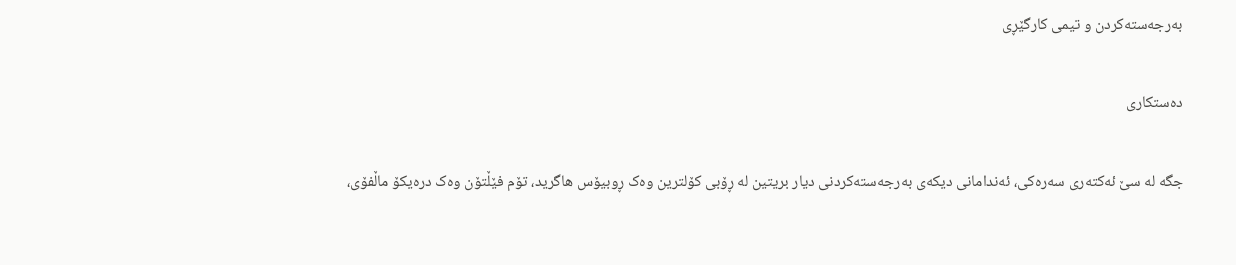بەرجەستەکردن و تیمی کارگێڕی

دەستکاری

جگە لە سێ ئەکتەری سەرەکی، ئەندامانی دیکەی بەرجەستەکردنی دیار بریتین لە ڕۆبی کۆلترین وەک ڕوبیۆس هاگرید، تۆم فێڵتۆن وەک درەیکۆ ماڵفۆی،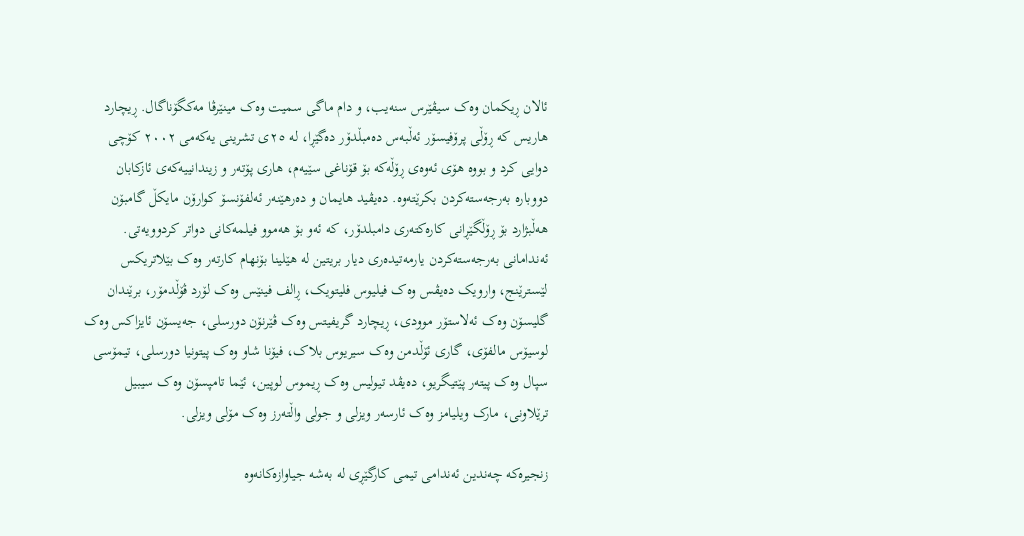ئالان ڕیکمان وەک سیڤێرس سنەیب، و دام ماگی سمیت وەک مینێرڤا مەکگۆناگال. ڕیچارد ھاریس کە ڕۆڵی پرۆفیسۆر ئەڵبەس دەمبڵدۆر دەگێڕا، لە ٢٥ی تشرینی یەکەمی ٢٠٠٢ کۆچی دوایی کرد و بووە هۆی ئەوەی ڕۆڵەکە بۆ قۆناغی سێیەم، هاری پۆتەر و زیندانییەکەی ئازکابان دووبارە بەرجەستەکردن بکرێتەوە. دەیڤید هایمان و دەرهێنەر ئەلفۆنسۆ کوارۆن مایکڵ گامبۆن هەڵبژارد بۆ ڕۆڵگێڕانی کارەکتەری دامبلدۆر، کە ئەو بۆ هەموو فیلمەکانی دواتر کردوویەتی. ئەندامانی بەرجەستەکردن یارمەتیدەری دیار بریتین لە ھێلینا بۆنھام کارتەر وەک بێلاتریکس لێسترێنج، وارویک دەیڤس وەک فیلیوس فلیتویک، ڕالف فینێس وەک لۆرد ڤۆڵدمۆر، برێندان گلیسۆن وەک ئەلاستۆر موودی، ڕیچارد گریفیتس وەک ڤێرنۆن دورسلی، جەیسۆن ئایزاکس وەک لوسیۆس مالفۆی، گاری ئۆڵدمن وەک سیریوس بلاک، فیۆنا شاو وەک پیتونیا دورسلی، تیمۆسی سپال وەک پیتەر پێتیگریو، دەیڤد تیولیس وەک ڕیموس لوپین، ئێما تامپسۆن وەک سیبیل ترێلاونی، مارک ویلیامز وەک ئارسەر ویزلی و جولی واڵتەرز وەک مۆلی ویزلی.

زنجیرەکە چەندین ئەندامی تیمی کارگێڕی لە بەشە جیاوازەکانەوە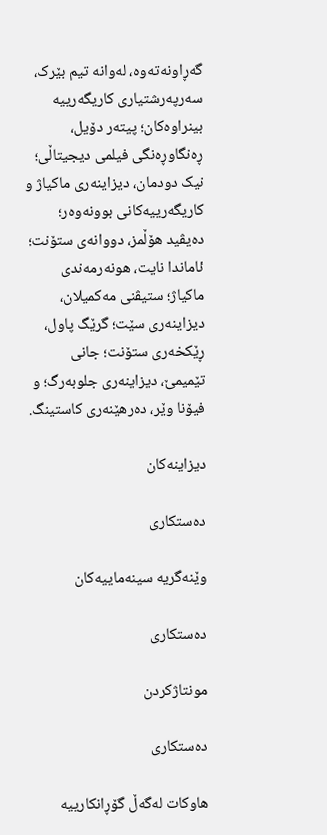گەڕاونەتەوە، لەوانە تیم بێرک، سەرپەرشتیاری کاریگەرییە بینراوەکان؛ پیتەر دۆیل، ڕەنگاوڕەنگی فیلمی دیجیتاڵی؛ نیک دودمان، دیزاینەری ماکیاژ و کاریگەرییەکانی بوونەوەر؛ دەیڤید هۆڵمز، دووانەی ستۆنت؛ ئاماندا نایت، هونەرمەندی ماکیاژ؛ ستیڤنی مەکمیلان، دیزاینەری سێت؛ گرێگ پاول، ڕێکخەری ستۆنت؛ جانی تێمیمێ، دیزاینەری جلوبەرگ؛ و فیۆنا وێر، دەرهێنەری کاستینگ.

دیزاینەکان

دەستکاری

وێنەگریە سینەماییەکان

دەستکاری

مونتاژکردن

دەستکاری

هاوکات لەگەڵ گۆڕانکارییە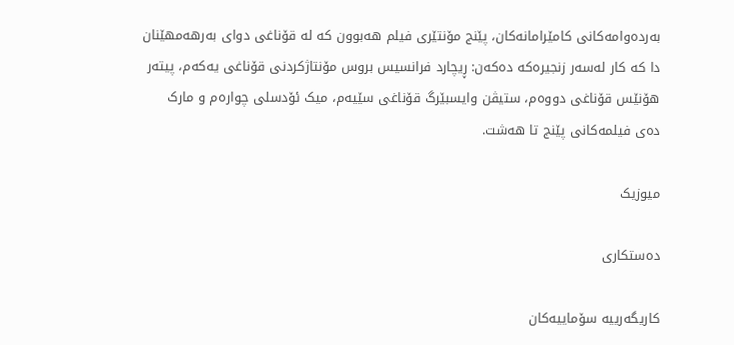بەردەوامەکانی کامێرامانەکان، پێنج مۆنتێری فیلم هەبوون کە لە قۆناغی دوای بەرھەمھێنان دا کە کار لەسەر زنجیرەکە دەکەن: ڕیچارد فرانسیس بروس مۆنتاژکردنی قۆناغی یەکەم، پیتەر هۆنێس قۆناغی دووەم، ستیڤن وایسبێرگ قۆناغی سێیەم، میک ئۆدسلی چوارەم و مارک دەی فیلمەکانی پێنج تا هەشت.

میوزیک

دەستکاری

کاریگەرییە سۆماییەکان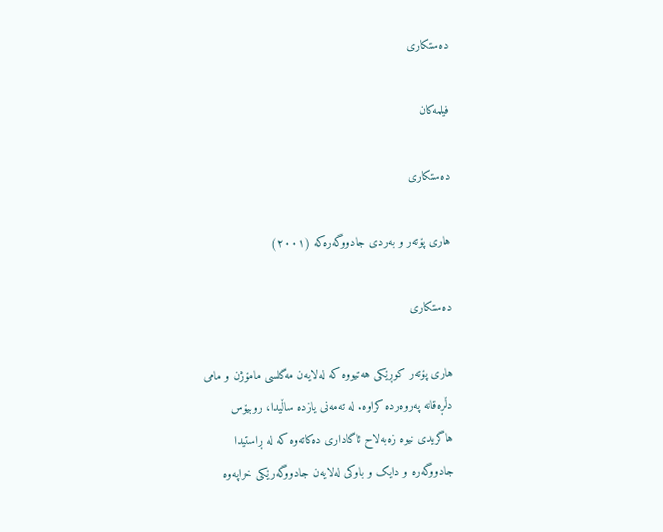دەستکاری

فیلمەکان

دەستکاری

هاری پۆتەر و بەردی جادووگەرەکە (٢٠٠١)

دەستکاری

هاری پۆتەر کوڕێکی هەتیووە کە لەلایەن مەگلسی مامۆژن و مامی دڵڕەقانە پەروەردە کراوە. لە تەمەنی یازدە ساڵیدا، روبیۆس هاگریدی نیوە زەبەلاح ئاگاداری دەکاتەوە کە لە ڕاستیدا جادووگەرە و دایک و باوکی لەلایەن جادووگەرێکی خراپەوە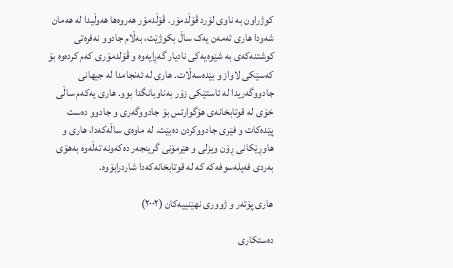کوژراون بە ناوی لۆرد ڤۆڵدمۆر. ڤۆڵدمۆر هەروەها هەوڵیدا لە هەمان شەودا هاری تەمەن یەک ساڵ بکوژێت، بەڵام جادوو نەفرەتی کوشتنەکەی بە شێوەیەکی نادیار گەڕایەوە و ڤۆلدمۆری کەم کردەوە بۆ کەسێکی لاواز و بێدەسەڵات. هاری لە ئەنجامدا لە جیهانی جادووگەریدا لە ئاستێکی زۆر بەناوبانگدا بوو. هاری یەکەم ساڵی خۆی لە قوتابخانەی هۆگوارتس بۆ جادووگەری و جادوو دەست پێدەکات و فێری جادووکردن دەبێت. لە ماوەی ساڵەکەدا، هاری و هاوڕێکانی ڕۆن ویزلی و هێرمۆنی گرینجەر دەکەونە تەڵەوە بەهۆی بەردی فەیلەسوفەکە کە لە قوتابخانەکەدا شاردرابۆوە.

هاری پۆتەر و ژووری نهێنییەکان (٢٠٠٢)

دەستکاری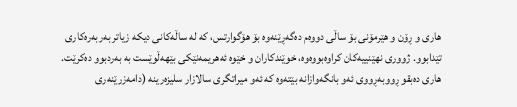هاری و ڕۆن و هێرمۆنی بۆ ساڵی دووەم دەگەڕێنەوە بۆ هۆگوارتس، کە لە ساڵەکانی دیکە زیاتر بەربەرەکاری تێدابوو. ژووری نهێنییەکان کراوەبووەوە، خوێندکاران و خێوە ئەهریمەنێکی بێهەڵوێست بە بەردبوو دەکرێت. هاری دەبقو ڕووبەڕووی ئەو بانگەوازانە بێتەوە کە ئەو میراتگری سالازار سلیزەرینە (دامەزرێنەری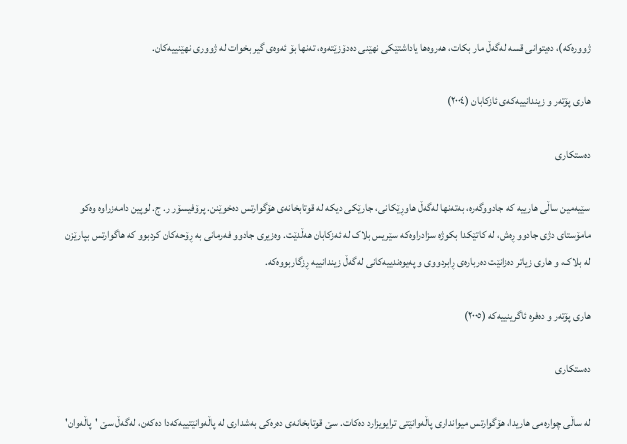ژوورەکە)، دەیتوانی قسە لەگەڵ مار بکات، هەروەها یاداشتێکی نهێنی دەدۆزێتەوە، تەنها بۆ ئەوەی گیر بخوات لە ژووری نهێنییەکان.

هاری پۆتەر و زیندانییەکەی ئازکابان (٢٠٠٤)

دەستکاری

سێیەمین ساڵی هارییە کە جادووگەرە، بەتەنها لەگەڵ هاوڕێکانی، جارێکی دیکە لە قوتابخانەی هۆگوارتس دەخوێنن. پرۆفیسۆر ر. ج. لوپین دامەزراوە وەکو مامۆستای دژی جادوو ڕەش، لە کاتێکدا بکوژە سزادراوەکە سێریس بلاک لە ئەزکابان هەڵدێت. وەزیری جادوو فەرمانی بە ڕۆحەکان کردبوو کە هاگوارتس بپارێزن لە بلاک، و هاری زیاتر دەزانێت دەربارەی ڕابردووی و پەیوەندییەکانی لەگەڵ زیندانییە ڕزگاربووەکە.

هاری پۆتەر و دەفرە ئاگرینییەکە (٢٠٠٥)

دەستکاری

لە ساڵی چوارەمی هاریدا، هۆگوارتس میوانداری پاڵەوانێتی ترایویزارد دەکات. سێ قوتابخانەی دەرەکی بەشداری لە پاڵەوانێتییەکەدا دەکەن، لەگەڵ سێ 'پاڵەوان'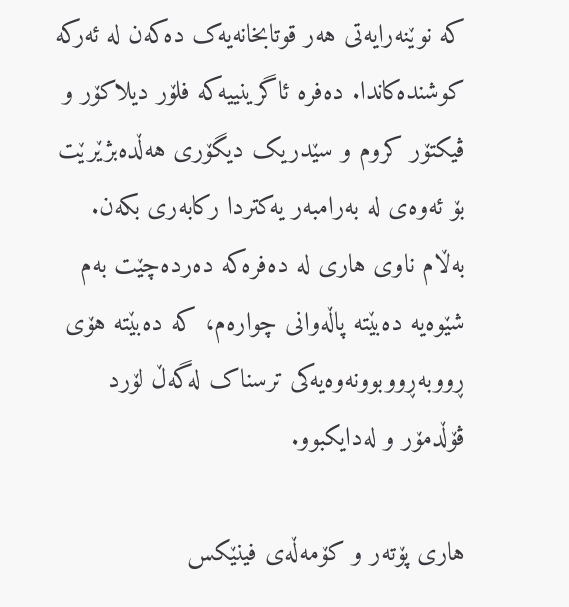کە نوێنەرایەتی هەر قوتابخانەیەک دەکەن لە ئەرکە کوشندەکاندا. دەفرە ئاگرینییەکە فلۆر دیلاکۆر و ڤیکتۆر کروم و سێدریک دیگۆری هەڵدەبژێرێت بۆ ئەوەی لە بەرامبەر یەکتردا رکابەری بکەن. بەڵام ناوی هاری لە دەفرەکە دەردەچێت بەم شێوەیە دەبێتە پاڵەوانی چوارەم، کە دەبێتە هۆی ڕووبەڕووبوونەوەیەکی ترسناک لەگەڵ لۆرد ڤۆڵدمۆر و لەدایکبوو.

هاری پۆتەر و کۆمەڵەی فینێکس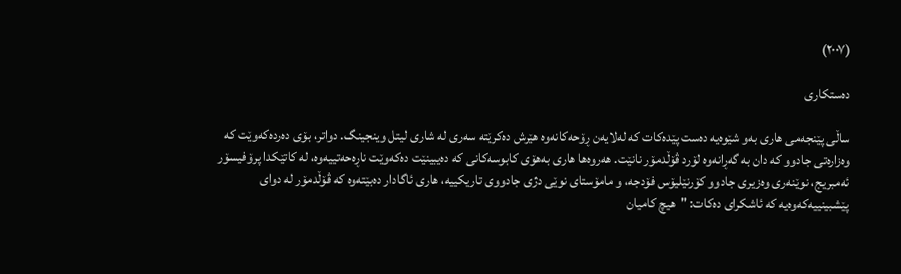(٢٠٠٧)

دەستکاری

ساڵی پێنجەمی هاری بەو شێوەیە دەست پێدەکات کە لەلایەن ڕۆحەکانەوە هێرش دەکرێتە سەری لە شاری لیتل وینجینگ. دواتر، بۆی دەردەکەوێت کە وەزارەتی جادوو کە دان بە گەڕانەوە لۆرد ڤۆڵدمۆر نانێت. هەروەها هاری بەهۆی کابوسەکانی کە دەیبینێت دەکەوێت ناڕەحەتییەوە، لە کاتێکدا پرۆفیسۆر ئەمبریج، نوێنەری وەزیری جادوو کۆرنێلیۆس فۆدجە، و مامۆستای نوێی دژی جادووی تاریکییە، هاری ئاگادار دەبێتەوە کە ڤۆڵدمۆر لە دوای پێشبینییەکەوەیە کە ئاشکرای دەکات: "هیچ کامیان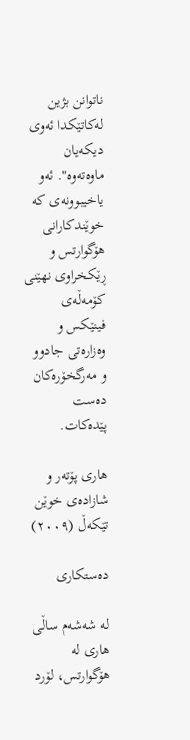ناتوانن بژین لەکاتێکدا ئەوی دیکەیان ماوەتەوە". ئەو یاخیبوونەی کە خوێندکارانی هۆگوارتس و ڕێکخراوی نهێنی کۆمەڵەی فینێکس و وەزارەتی جادوو و مەرگخۆرەکان دەست پێدەکات.

هاری پۆتەر و شازادەی خوێن تێکەڵ (٢٠٠٩)

دەستکاری

لە شەشەم ساڵی هاری لە هۆگوارتس، لۆرد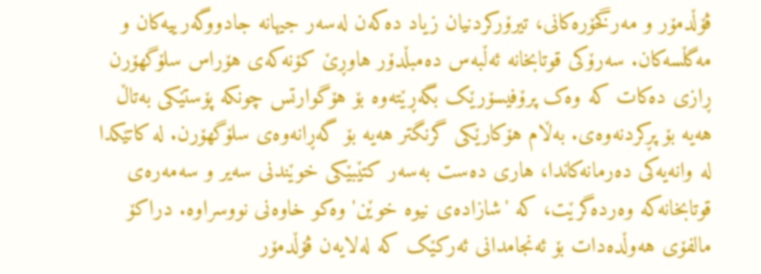ڤۆڵدمۆر و مەرگخۆرەکانی، تیرۆرکردنیان زیاد دەکەن لەسەر جیهانە جادووگەرییەکان و مەگڵسەکان. سەرۆکی قوتابخانە ئەڵبەس دەمبڵدۆر هاوڕێ کۆنەکەی هۆراس سلۆگهۆرن ڕازی دەکات کە وەک پرۆفیسۆرێک بگەڕێتەوە بۆ هۆگوارتس چونکە پۆستێکی بەتاڵ هەیە بۆ پڕکردنەوەی. بەڵام هۆکارێکی گرنگتر هەیە بۆ گەڕانەوەی سلۆگهۆرن. لە کاتێکدا لە وانەیەکی دەرمانەکاندا، هاری دەست بەسەر کتێبێکی خوێندنی سەیر و سەمەرەی قوتابخانەکە وەردەگرێت، کە 'شازادەی نیوە خوێن' وەکو خاوەنی نووسراوە. دراکۆ مالفۆی هەوڵدەدات بۆ ئەنجامدانی ئەرکێک کە لەلایەن ڤۆڵدمۆر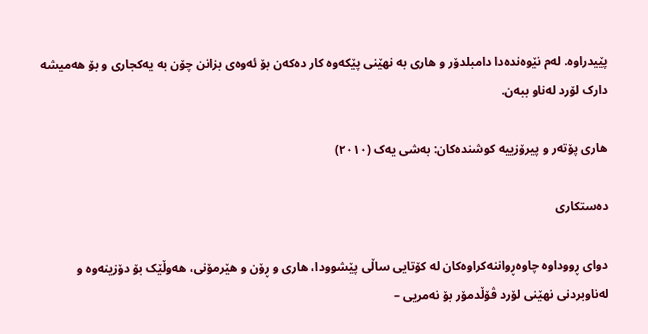پێیدراوە. لەم نێوەندەدا دامبلدۆر و هاری بە نهێنی پێکەوە کار دەکەن بۆ ئەوەی بزانن چۆن بە یەکجاری و بۆ هەمیشە دارک لۆرد لەناو ببەن.

هاری پۆتەر و پیرۆزییە کوشندەکان: بەشی یەک (٢٠١٠)

دەستکاری

دوای ڕووداوە چاوەڕواننەکراوەکان لە کۆتایی ساڵی پێشوودا، هاری و ڕۆن و هێرمۆنی، هەوڵێک بۆ دۆزینەوە و لەناوبردنی نهێنی لۆرد ڤۆڵدمۆر بۆ نەمریی –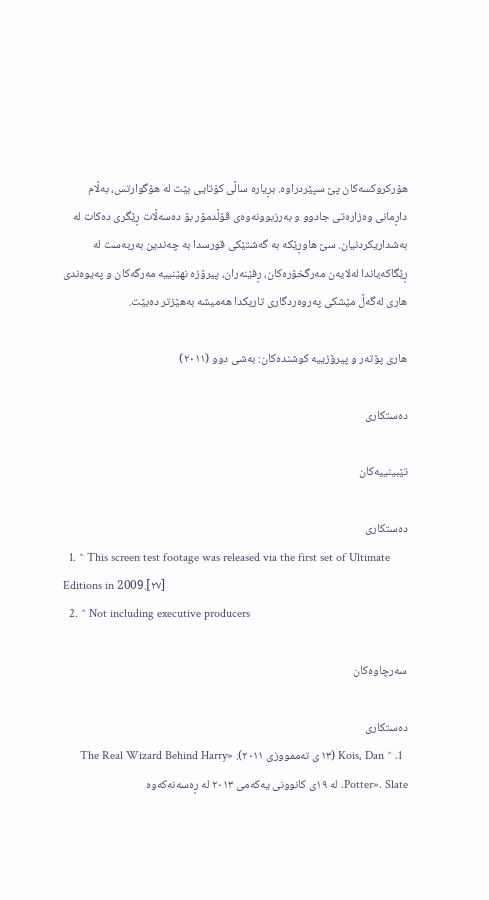هۆرکروکسەکان پێ سپێردراوە. بڕیارە ساڵی کۆتایی بێت لە هۆگوارتس، بەڵام داڕمانی وەزارەتی جادوو و بەرزبوونەوەی ڤۆڵدمۆر بۆ دەسەڵات ڕێگری دەکات لە بەشداریکردنیان. سێ هاوڕێکە بە گەشتێکی قورسدا بە چەندین بەربەست لە ڕێگاکەیاندا لەلایەن مەرگخۆرەکان، ڕفێنەران، پیرۆزە نهێنییە مەرگەکان و پەیوەندی هاری لەگەڵ مێشکی پەروەردگاری تاریکدا هەمیشە بەهێزتر دەبێت.

هاری پۆتەر و پیرۆزییە کوشندەکان: بەشی دوو (٢٠١١)

دەستکاری

تێبینییەکان

دەستکاری
  1. ^ This screen test footage was released via the first set of Ultimate Editions in 2009.[٢٧]
  2. ^ Not including executive producers

سەرچاوەکان

دەستکاری
  1. ^ Kois، Dan (١٣ی تەممووزی ٢٠١١). «The Real Wizard Behind Harry Potter». Slate. لە ١٩ی کانوونی یەکەمی ٢٠١٣ لە ڕەسەنەکەوە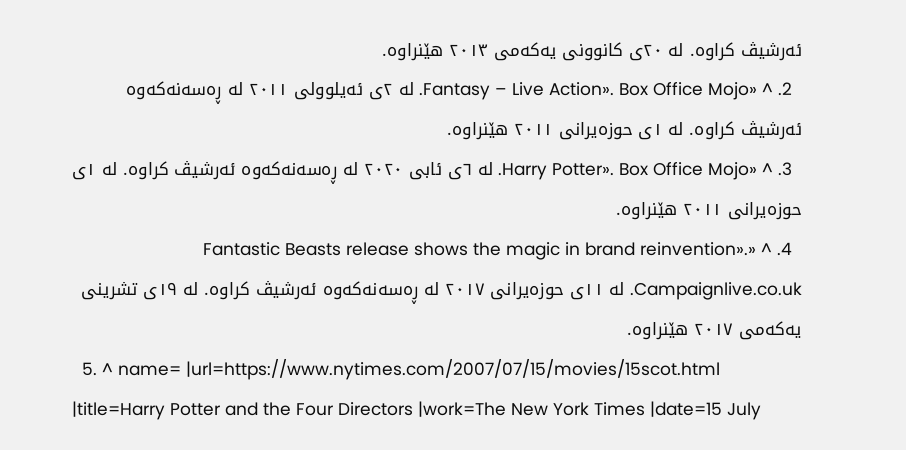ئەرشیڤ کراوە. لە ٢٠ی کانوونی یەکەمی ٢٠١٣ ھێنراوە.
  2. ^ «Fantasy – Live Action». Box Office Mojo. لە ٢ی ئەیلوولی ٢٠١١ لە ڕەسەنەکەوە ئەرشیڤ کراوە. لە ١ی حوزەیرانی ٢٠١١ ھێنراوە.
  3. ^ «Harry Potter». Box Office Mojo. لە ٦ی ئابی ٢٠٢٠ لە ڕەسەنەکەوە ئەرشیڤ کراوە. لە ١ی حوزەیرانی ٢٠١١ ھێنراوە.
  4. ^ «Fantastic Beasts release shows the magic in brand reinvention». Campaignlive.co.uk. لە ١١ی حوزەیرانی ٢٠١٧ لە ڕەسەنەکەوە ئەرشیڤ کراوە. لە ١٩ی تشرینی یەکەمی ٢٠١٧ ھێنراوە.
  5. ^ name= |url=https://www.nytimes.com/2007/07/15/movies/15scot.html |title=Harry Potter and the Four Directors |work=The New York Times |date=15 July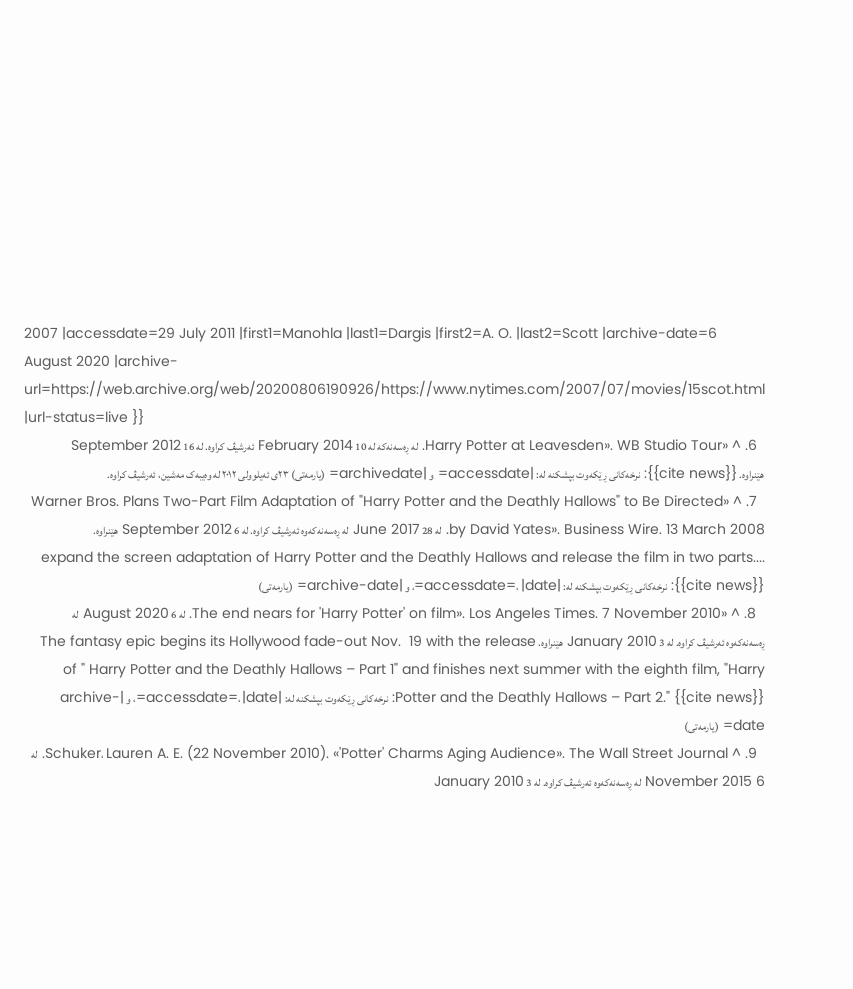2007 |accessdate=29 July 2011 |first1=Manohla |last1=Dargis |first2=A. O. |last2=Scott |archive-date=6 August 2020 |archive-url=https://web.archive.org/web/20200806190926/https://www.nytimes.com/2007/07/movies/15scot.html |url-status=live }}
  6. ^ «Harry Potter at Leavesden». WB Studio Tour. لە ڕەسەنەکە لە 10 February 2014 ئەرشیڤ کراوە. لە 16 September 2012 ھێنراوە. {{cite news}}: نرخەکانی ڕێکەوت بپشکنە لە: |accessdate= و |archivedate= (یارمەتی) ٢٣ی ئەیلوولی ٢٠١٢ لە وەیبەک مەشین، ئەرشیڤ کراوە.
  7. ^ «Warner Bros. Plans Two-Part Film Adaptation of "Harry Potter and the Deathly Hallows" to Be Directed by David Yates». Business Wire. 13 March 2008. لە 28 June 2017 لە ڕەسەنەکەوە ئەرشیڤ کراوە. لە 6 September 2012 ھێنراوە. ...expand the screen adaptation of Harry Potter and the Deathly Hallows and release the film in two parts. {{cite news}}: نرخەکانی ڕێکەوت بپشکنە لە: |accessdate=، |date=، و |archive-date= (یارمەتی)
  8. ^ «The end nears for 'Harry Potter' on film». Los Angeles Times. 7 November 2010. لە 6 August 2020 لە ڕەسەنەکەوە ئەرشیڤ کراوە. لە 3 January 2010 ھێنراوە. The fantasy epic begins its Hollywood fade-out Nov.  19 with the release of " Harry Potter and the Deathly Hallows – Part 1" and finishes next summer with the eighth film, "Harry Potter and the Deathly Hallows – Part 2." {{cite news}}: نرخەکانی ڕێکەوت بپشکنە لە: |accessdate=، |date=، و |archive-date= (یارمەتی)
  9. ^ Schuker، Lauren A. E. (22 November 2010). «'Potter' Charms Aging Audience». The Wall Street Journal. لە 6 November 2015 لە ڕەسەنەکەوە ئەرشیڤ کراوە. لە 3 January 2010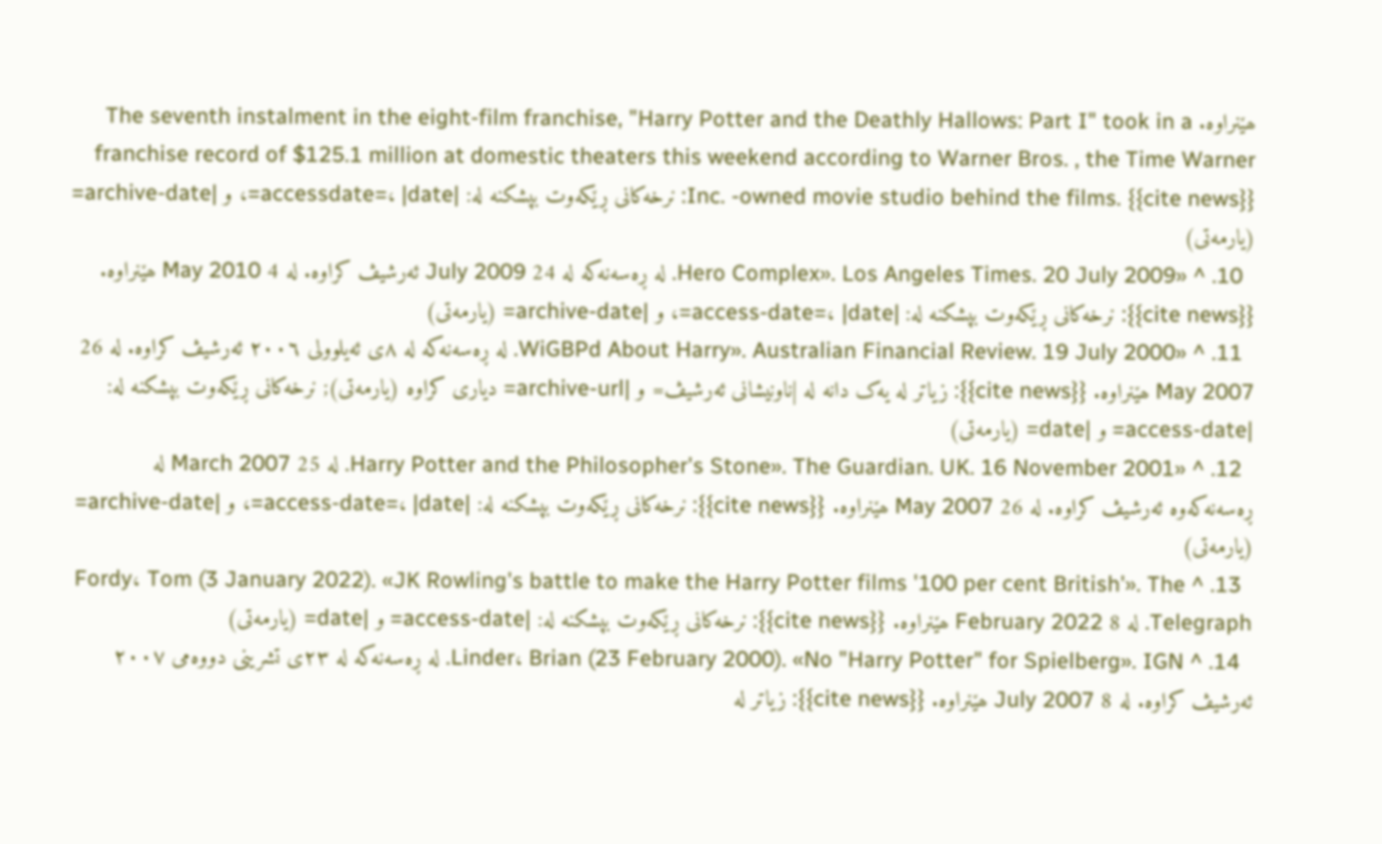ھێنراوە. The seventh instalment in the eight-film franchise, "Harry Potter and the Deathly Hallows: Part I" took in a franchise record of $125.1 million at domestic theaters this weekend according to Warner Bros. , the Time Warner Inc. -owned movie studio behind the films. {{cite news}}: نرخەکانی ڕێکەوت بپشکنە لە: |accessdate=، |date=، و |archive-date= (یارمەتی)
  10. ^ «Hero Complex». Los Angeles Times. 20 July 2009. لە ڕەسەنەکە لە 24 July 2009 ئەرشیڤ کراوە. لە 4 May 2010 ھێنراوە. {{cite news}}: نرخەکانی ڕێکەوت بپشکنە لە: |access-date=، |date=، و |archive-date= (یارمەتی)
  11. ^ «WiGBPd About Harry». Australian Financial Review. 19 July 2000. لە ڕەسەنەکە لە ٨ی ئەیلوولی ٢٠٠٦ ئەرشیڤ کراوە. لە 26 May 2007 ھێنراوە. {{cite news}}: زیاتر لە یەک دانە لە |ناونیشانی ئەرشیڤ= و |archive-url= دیاری کراوە (یارمەتی); نرخەکانی ڕێکەوت بپشکنە لە: |access-date= و |date= (یارمەتی)
  12. ^ «Harry Potter and the Philosopher's Stone». The Guardian. UK. 16 November 2001. لە 25 March 2007 لە ڕەسەنەکەوە ئەرشیڤ کراوە. لە 26 May 2007 ھێنراوە. {{cite news}}: نرخەکانی ڕێکەوت بپشکنە لە: |access-date=، |date=، و |archive-date= (یارمەتی)
  13. ^ Fordy، Tom (3 January 2022). «JK Rowling's battle to make the Harry Potter films '100 per cent British'». The Telegraph. لە 8 February 2022 ھێنراوە. {{cite news}}: نرخەکانی ڕێکەوت بپشکنە لە: |access-date= و |date= (یارمەتی)
  14. ^ Linder، Brian (23 February 2000). «No "Harry Potter" for Spielberg». IGN. لە ڕەسەنەکە لە ٢٣ی تشرینی دووەمی ٢٠٠٧ ئەرشیڤ کراوە. لە 8 July 2007 ھێنراوە. {{cite news}}: زیاتر لە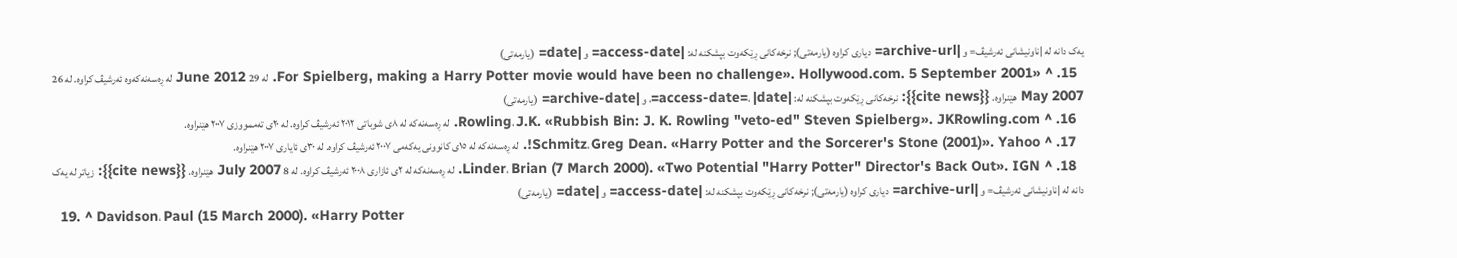یەک دانە لە |ناونیشانی ئەرشیڤ= و |archive-url= دیاری کراوە (یارمەتی); نرخەکانی ڕێکەوت بپشکنە لە: |access-date= و |date= (یارمەتی)
  15. ^ «For Spielberg, making a Harry Potter movie would have been no challenge». Hollywood.com. 5 September 2001. لە 29 June 2012 لە ڕەسەنەکەوە ئەرشیڤ کراوە. لە 26 May 2007 ھێنراوە. {{cite news}}: نرخەکانی ڕێکەوت بپشکنە لە: |access-date=، |date=، و |archive-date= (یارمەتی)
  16. ^ Rowling، J.K. «Rubbish Bin: J. K. Rowling "veto-ed" Steven Spielberg». JKRowling.com. لە ڕەسەنەکە لە ٨ی شوباتی ٢٠١٢ ئەرشیڤ کراوە. لە ٢٠ی تەممووزی ٢٠٠٧ ھێنراوە.
  17. ^ Schmitz، Greg Dean. «Harry Potter and the Sorcerer's Stone (2001)». Yahoo!. لە ڕەسەنەکە لە ١٥ی کانوونی یەکەمی ٢٠٠٧ ئەرشیڤ کراوە. لە ٣٠ی ئایاری ٢٠٠٧ ھێنراوە.
  18. ^ Linder، Brian (7 March 2000). «Two Potential "Harry Potter" Director's Back Out». IGN. لە ڕەسەنەکە لە ٢ی ئازاری ٢٠٠٨ ئەرشیڤ کراوە. لە 8 July 2007 ھێنراوە. {{cite news}}: زیاتر لە یەک دانە لە |ناونیشانی ئەرشیڤ= و |archive-url= دیاری کراوە (یارمەتی); نرخەکانی ڕێکەوت بپشکنە لە: |access-date= و |date= (یارمەتی)
  19. ^ Davidson، Paul (15 March 2000). «Harry Potter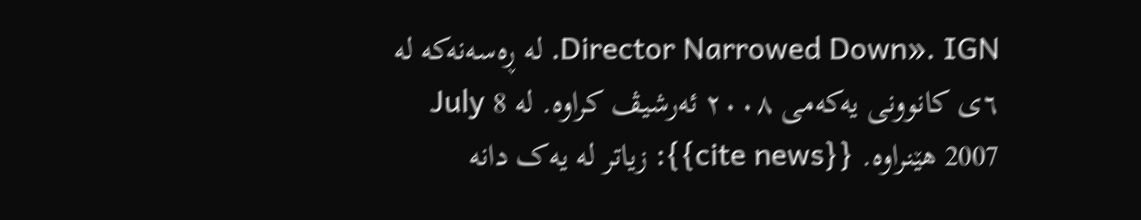Director Narrowed Down». IGN. لە ڕەسەنەکە لە ٦ی کانوونی یەکەمی ٢٠٠٨ ئەرشیڤ کراوە. لە 8 July 2007 ھێنراوە. {{cite news}}: زیاتر لە یەک دانە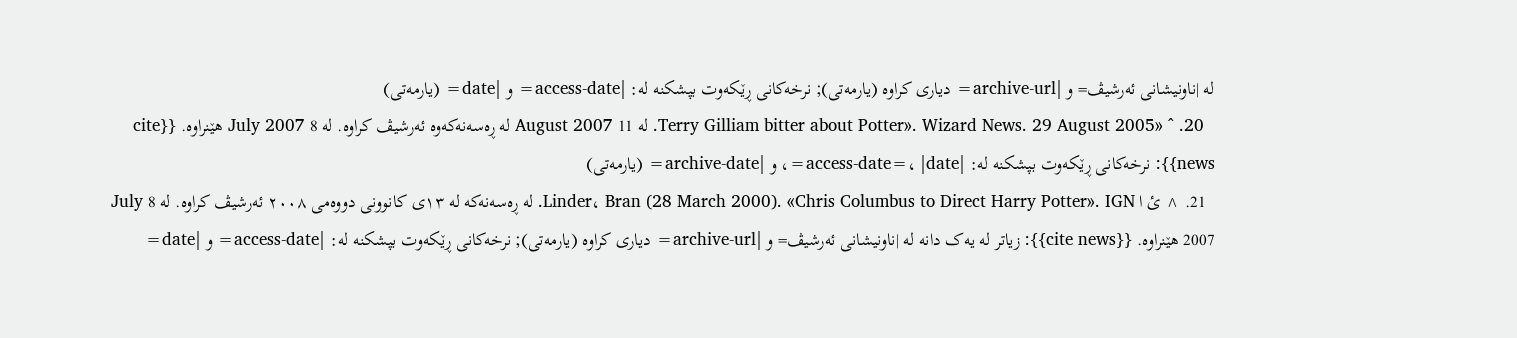لە |ناونیشانی ئەرشیڤ= و |archive-url= دیاری کراوە (یارمەتی); نرخەکانی ڕێکەوت بپشکنە لە: |access-date= و |date= (یارمەتی)
  20. ^ «Terry Gilliam bitter about Potter». Wizard News. 29 August 2005. لە 11 August 2007 لە ڕەسەنەکەوە ئەرشیڤ کراوە. لە 8 July 2007 ھێنراوە. {{cite news}}: نرخەکانی ڕێکەوت بپشکنە لە: |access-date=، |date=، و |archive-date= (یارمەتی)
  21. ^ ئ ا Linder، Bran (28 March 2000). «Chris Columbus to Direct Harry Potter». IGN. لە ڕەسەنەکە لە ١٣ی کانوونی دووەمی ٢٠٠٨ ئەرشیڤ کراوە. لە 8 July 2007 ھێنراوە. {{cite news}}: زیاتر لە یەک دانە لە |ناونیشانی ئەرشیڤ= و |archive-url= دیاری کراوە (یارمەتی); نرخەکانی ڕێکەوت بپشکنە لە: |access-date= و |date=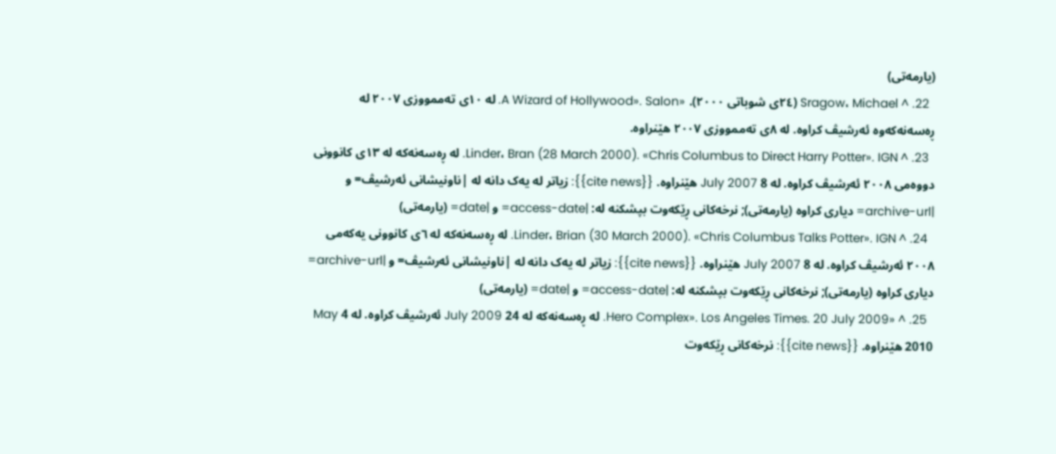(یارمەتی)
  22. ^ Sragow، Michael (٢٤ی شوباتی ٢٠٠٠). «A Wizard of Hollywood». Salon. لە ١٠ی تەممووزی ٢٠٠٧ لە ڕەسەنەکەوە ئەرشیڤ کراوە. لە ٨ی تەممووزی ٢٠٠٧ ھێنراوە.
  23. ^ Linder، Bran (28 March 2000). «Chris Columbus to Direct Harry Potter». IGN. لە ڕەسەنەکە لە ١٣ی کانوونی دووەمی ٢٠٠٨ ئەرشیڤ کراوە. لە 8 July 2007 ھێنراوە. {{cite news}}: زیاتر لە یەک دانە لە |ناونیشانی ئەرشیڤ= و |archive-url= دیاری کراوە (یارمەتی); نرخەکانی ڕێکەوت بپشکنە لە: |access-date= و |date= (یارمەتی)
  24. ^ Linder، Brian (30 March 2000). «Chris Columbus Talks Potter». IGN. لە ڕەسەنەکە لە ٦ی کانوونی یەکەمی ٢٠٠٨ ئەرشیڤ کراوە. لە 8 July 2007 ھێنراوە. {{cite news}}: زیاتر لە یەک دانە لە |ناونیشانی ئەرشیڤ= و |archive-url= دیاری کراوە (یارمەتی); نرخەکانی ڕێکەوت بپشکنە لە: |access-date= و |date= (یارمەتی)
  25. ^ «Hero Complex». Los Angeles Times. 20 July 2009. لە ڕەسەنەکە لە 24 July 2009 ئەرشیڤ کراوە. لە 4 May 2010 ھێنراوە. {{cite news}}: نرخەکانی ڕێکەوت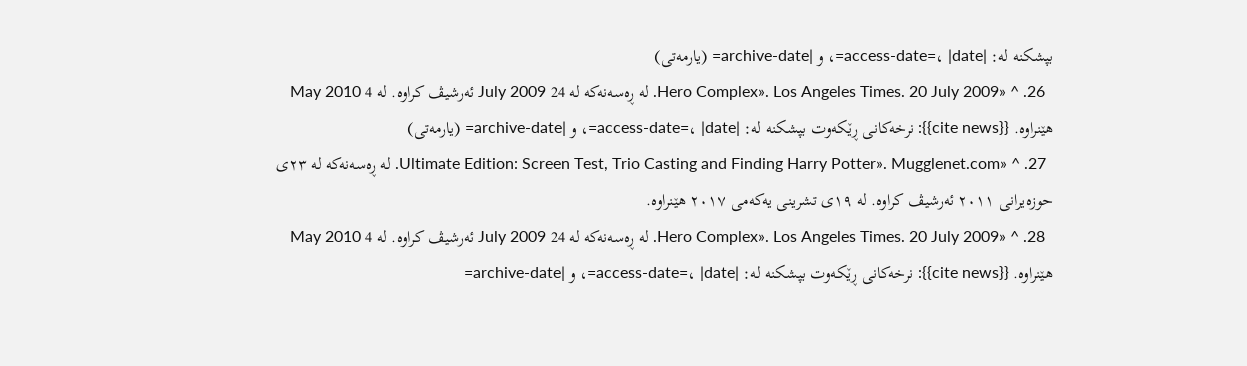بپشکنە لە: |access-date=، |date=، و |archive-date= (یارمەتی)
  26. ^ «Hero Complex». Los Angeles Times. 20 July 2009. لە ڕەسەنەکە لە 24 July 2009 ئەرشیڤ کراوە. لە 4 May 2010 ھێنراوە. {{cite news}}: نرخەکانی ڕێکەوت بپشکنە لە: |access-date=، |date=، و |archive-date= (یارمەتی)
  27. ^ «Ultimate Edition: Screen Test, Trio Casting and Finding Harry Potter». Mugglenet.com. لە ڕەسەنەکە لە ٢٣ی حوزەیرانی ٢٠١١ ئەرشیڤ کراوە. لە ١٩ی تشرینی یەکەمی ٢٠١٧ ھێنراوە.
  28. ^ «Hero Complex». Los Angeles Times. 20 July 2009. لە ڕەسەنەکە لە 24 July 2009 ئەرشیڤ کراوە. لە 4 May 2010 ھێنراوە. {{cite news}}: نرخەکانی ڕێکەوت بپشکنە لە: |access-date=، |date=، و |archive-date=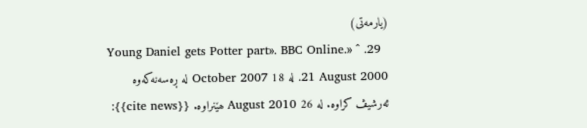(یارمەتی)
  29. ^ «Young Daniel gets Potter part». BBC Online. 21 August 2000. لە 18 October 2007 لە ڕەسەنەکەوە ئەرشیڤ کراوە. لە 26 August 2010 ھێنراوە. {{cite news}}: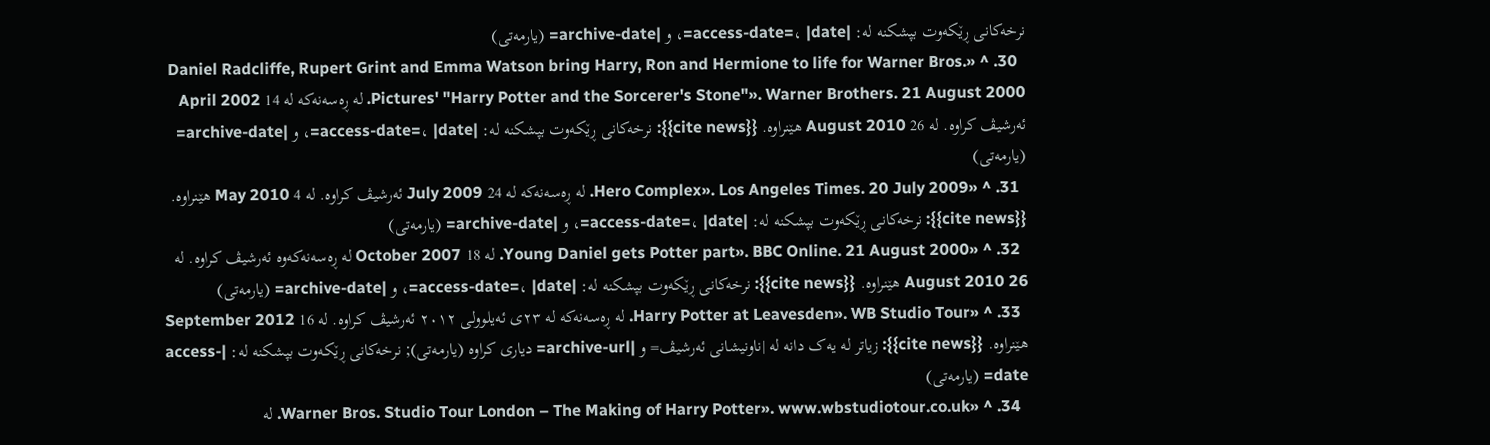نرخەکانی ڕێکەوت بپشکنە لە: |access-date=، |date=، و |archive-date= (یارمەتی)
  30. ^ «Daniel Radcliffe, Rupert Grint and Emma Watson bring Harry, Ron and Hermione to life for Warner Bros. Pictures' "Harry Potter and the Sorcerer's Stone"». Warner Brothers. 21 August 2000. لە ڕەسەنەکە لە 14 April 2002 ئەرشیڤ کراوە. لە 26 August 2010 ھێنراوە. {{cite news}}: نرخەکانی ڕێکەوت بپشکنە لە: |access-date=، |date=، و |archive-date= (یارمەتی)
  31. ^ «Hero Complex». Los Angeles Times. 20 July 2009. لە ڕەسەنەکە لە 24 July 2009 ئەرشیڤ کراوە. لە 4 May 2010 ھێنراوە. {{cite news}}: نرخەکانی ڕێکەوت بپشکنە لە: |access-date=، |date=، و |archive-date= (یارمەتی)
  32. ^ «Young Daniel gets Potter part». BBC Online. 21 August 2000. لە 18 October 2007 لە ڕەسەنەکەوە ئەرشیڤ کراوە. لە 26 August 2010 ھێنراوە. {{cite news}}: نرخەکانی ڕێکەوت بپشکنە لە: |access-date=، |date=، و |archive-date= (یارمەتی)
  33. ^ «Harry Potter at Leavesden». WB Studio Tour. لە ڕەسەنەکە لە ٢٣ی ئەیلوولی ٢٠١٢ ئەرشیڤ کراوە. لە 16 September 2012 ھێنراوە. {{cite news}}: زیاتر لە یەک دانە لە |ناونیشانی ئەرشیڤ= و |archive-url= دیاری کراوە (یارمەتی); نرخەکانی ڕێکەوت بپشکنە لە: |access-date= (یارمەتی)
  34. ^ «Warner Bros. Studio Tour London – The Making of Harry Potter». www.wbstudiotour.co.uk. لە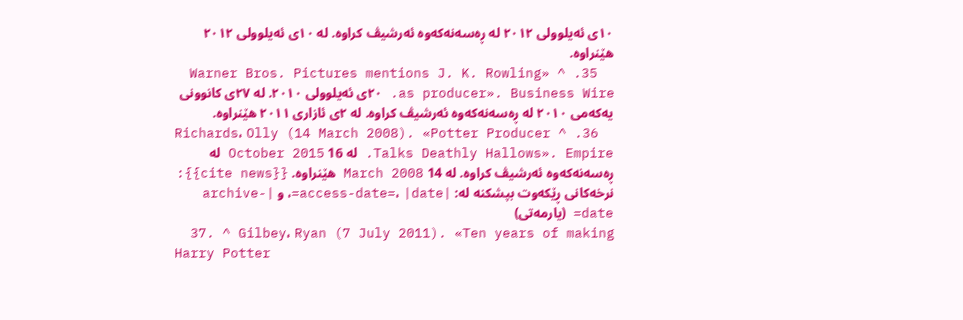١٠ی ئەیلوولی ٢٠١٢ لە ڕەسەنەکەوە ئەرشیڤ کراوە. لە ١٠ی ئەیلوولی ٢٠١٢ ھێنراوە.
  35. ^ «Warner Bros. Pictures mentions J. K. Rowling as producer». Business Wire. ٢٠ی ئەیلوولی ٢٠١٠. لە ٢٧ی کانوونی یەکەمی ٢٠١٠ لە ڕەسەنەکەوە ئەرشیڤ کراوە. لە ٢ی ئازاری ٢٠١١ ھێنراوە.
  36. ^ Richards، Olly (14 March 2008). «Potter Producer Talks Deathly Hallows». Empire. لە 16 October 2015 لە ڕەسەنەکەوە ئەرشیڤ کراوە. لە 14 March 2008 ھێنراوە. {{cite news}}: نرخەکانی ڕێکەوت بپشکنە لە: |access-date=، |date=، و |archive-date= (یارمەتی)
  37. ^ Gilbey، Ryan (7 July 2011). «Ten years of making Harry Potter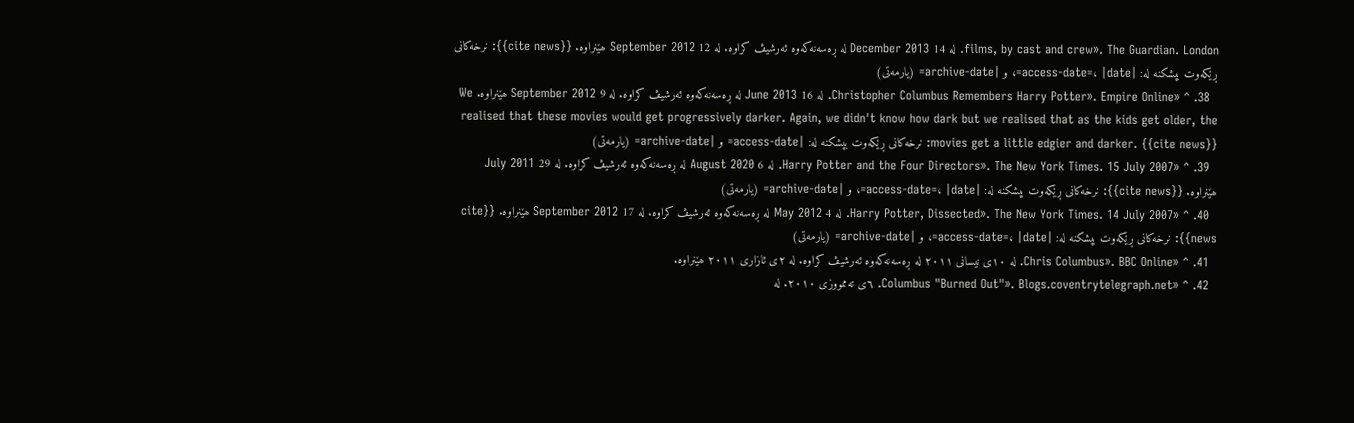films, by cast and crew». The Guardian. London. لە 14 December 2013 لە ڕەسەنەکەوە ئەرشیڤ کراوە. لە 12 September 2012 ھێنراوە. {{cite news}}: نرخەکانی ڕێکەوت بپشکنە لە: |access-date=، |date=، و |archive-date= (یارمەتی)
  38. ^ «Christopher Columbus Remembers Harry Potter». Empire Online. لە 16 June 2013 لە ڕەسەنەکەوە ئەرشیڤ کراوە. لە 9 September 2012 ھێنراوە. We realised that these movies would get progressively darker. Again, we didn't know how dark but we realised that as the kids get older, the movies get a little edgier and darker. {{cite news}}: نرخەکانی ڕێکەوت بپشکنە لە: |access-date= و |archive-date= (یارمەتی)
  39. ^ «Harry Potter and the Four Directors». The New York Times. 15 July 2007. لە 6 August 2020 لە ڕەسەنەکەوە ئەرشیڤ کراوە. لە 29 July 2011 ھێنراوە. {{cite news}}: نرخەکانی ڕێکەوت بپشکنە لە: |access-date=، |date=، و |archive-date= (یارمەتی)
  40. ^ «Harry Potter, Dissected». The New York Times. 14 July 2007. لە 4 May 2012 لە ڕەسەنەکەوە ئەرشیڤ کراوە. لە 17 September 2012 ھێنراوە. {{cite news}}: نرخەکانی ڕێکەوت بپشکنە لە: |access-date=، |date=، و |archive-date= (یارمەتی)
  41. ^ «Chris Columbus». BBC Online. لە ١٠ی نیسانی ٢٠١١ لە ڕەسەنەکەوە ئەرشیڤ کراوە. لە ٢ی ئازاری ٢٠١١ ھێنراوە.
  42. ^ «Columbus "Burned Out"». Blogs.coventrytelegraph.net. ٦ی تەممووزی ٢٠١٠. لە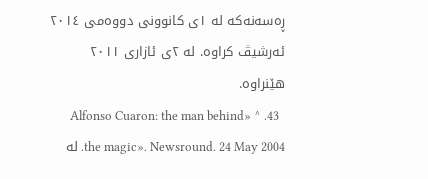ڕەسەنەکە لە ١ی کانوونی دووەمی ٢٠١٤ ئەرشیڤ کراوە. لە ٢ی ئازاری ٢٠١١ ھێنراوە.
  43. ^ «Alfonso Cuaron: the man behind the magic». Newsround. 24 May 2004. لە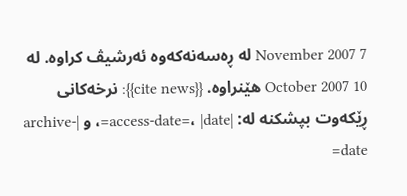7 November 2007 لە ڕەسەنەکەوە ئەرشیڤ کراوە. لە 10 October 2007 ھێنراوە. {{cite news}}: نرخەکانی ڕێکەوت بپشکنە لە: |access-date=، |date=، و |archive-date=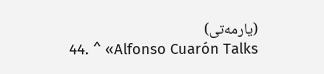(یارمەتی)
  44. ^ «Alfonso Cuarón Talks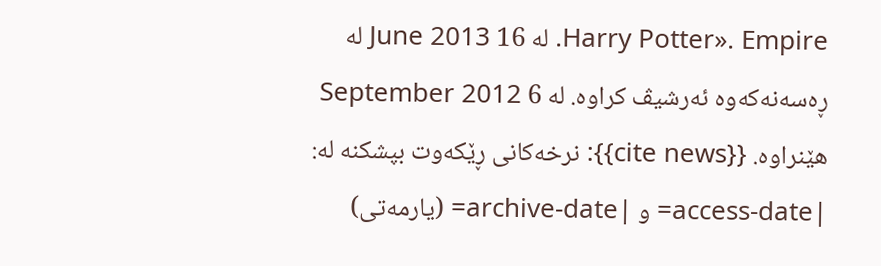Harry Potter». Empire. لە 16 June 2013 لە ڕەسەنەکەوە ئەرشیڤ کراوە. لە 6 September 2012 ھێنراوە. {{cite news}}: نرخەکانی ڕێکەوت بپشکنە لە: |access-date= و |archive-date= (یارمەتی)